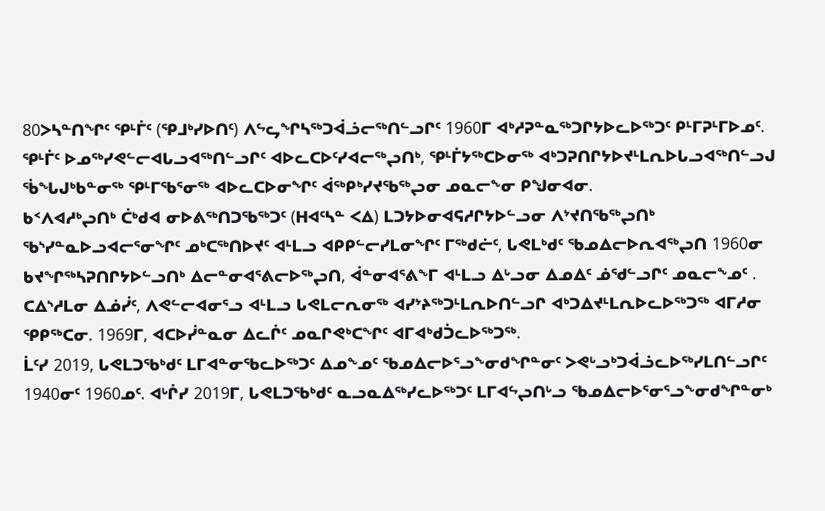80ᐳᓴᓐᑎᖏᑦ ᕿᒻᒦᑦ (ᕿᒧᒃᓯᐅᑎᑦ) ᐱᖦᖤᖏᓴᖅᑐᐋᓘᓕᖅᑎᓪᓗᒋᑦ 1960ᒥ ᐊᒃᓱᕈᓐᓇᖅᑐᒋᔭᐅᓚᐅᖅᑐᑦ ᑭᒻᒥᕈᒻᒥᐅᓄᑦ. ᕿᒻᒦᑦ ᐅᓄᖅᓯᕙᓪᓕᐊᒐᓗᐊᖅᑎᓪᓗᒋᑦ ᐊᐅᓚᑕᐅᑦᓯᐊᓕᖅᖢᑎᒃ, ᕿᒻᒦᔭᖅᑕᐅᓂᖅ ᐊᒃᑐᕈᑎᒋᔭᐅᔪᒻᒪᕆᐅᒐᓗᐊᖅᑎᓪᓗᒍ ᖄᖓᒍᒃᑲᓐᓂᖅ ᕿᒻᒥᖃᕐᓂᖅ ᐊᐅᓚᑕᐅᓂᖏᑦ ᐋᖅᑭᒃᓯᔪᖃᖅᖢᓂ ᓄᓇᓕᖕᓂ ᑭᖑᓂᐊᓂ.
ᑲᑉᐱᐊᓱᒃᖢᑎᒃ ᑖᒃᑯᐊ ᓂᐅᕕᖅᑎᑐᖃᖅᑐᑦ (ᕼᐊᑦᓴᓐ ᐸᐃ) ᒪᑐᔭᐅᓂᐊᕋᓱᒋᔭᐅᓪᓗᓂ ᐱᔾᔪᑎᖃᖅᖢᑎᒃ ᖃᔅᓯᓐᓇᐅᓗᐊᓕᕐᓂᖏᑦ ᓄᒃᑕᖅᑎᐅᔪᑦ ᐊᒻᒪᓗ ᐊᑭᑭᓪᓕᓯᒪᓂᖏᑦ ᒥᖅᑯᓖᑦ, ᒐᕙᒪᒃᑯᑦ ᖃᓄᐃᓕᐅᕆᐊᖅᖢᑎ 1960ᓂ ᑲᔪᖏᖅᓴᕈᑎᒋᔭᐅᓪᓗᑎᒃ ᐃᓕᓐᓂᐊᕐᕕᓕᐅᖅᖢᑎ, ᐋᓐᓂᐊᕐᕕᖕᒥ ᐊᒻᒪᓗ ᐃᒡᓗᓂ ᐃᓄᐃᑦ ᓅᖁᓪᓗᒋᑦ ᓄᓇᓕᖕᓄᑦ . ᑕᐃᔅᓱᒪᓂ ᐃᓅᓰᑦ, ᐱᕙᓪᓕᐊᓂᕐᓗ ᐊᒻᒪᓗ ᒐᕙᒪᓕᕆᓂᖅ ᐊᓯᔾᔨᖅᑐᒻᒪᕆᐅᑎᓪᓗᒋ ᐊᒃᑐᐃᔪᒻᒪᕆᐅᓚᐅᖅᑐᖅ ᐊᒥᓱᓂ ᕿᑭᖅᑕᓂ. 1969ᒥ, ᐊᑕᐅᓰᓐᓇᓂ ᐃᓚᒌᑦ ᓄᓇᒋᕙᒃᑕᖏᑦ ᐊᒥᐊᒃᑯᑑᓚᐅᖅᑐᖅ.
ᒫᑦᓯ 2019, ᒐᕙᒪᑐᖃᒃᑯᑦ ᒪᒥᐊᓐᓂᖃᓚᐅᖅᑐᑦ ᐃᓄᖕᓄᑦ ᖃᓄᐃᓕᐅᕐᓗᖕᓂᑯᖏᓐᓂᑦ ᐳᕙᒡᓗᒃᑐᐋᓘᓚᐅᖅᓯᒪᑎᓪᓗᒋᑦ 1940ᓂᑦ 1960ᓄᑦ. ᐊᒡᒌᓯ 2019ᒥ, ᒐᕙᒪᑐᖃᒃᑯᑦ ᓇᓗᓇᐃᖅᓯᓚᐅᖅᑐᑦ ᒪᒥᐊᖦᖢᑎᒡᓗ ᖃᓄᐃᓕᐅᕐᓂᕐᓗᖕᓂᑯᖏᓐᓂᒃ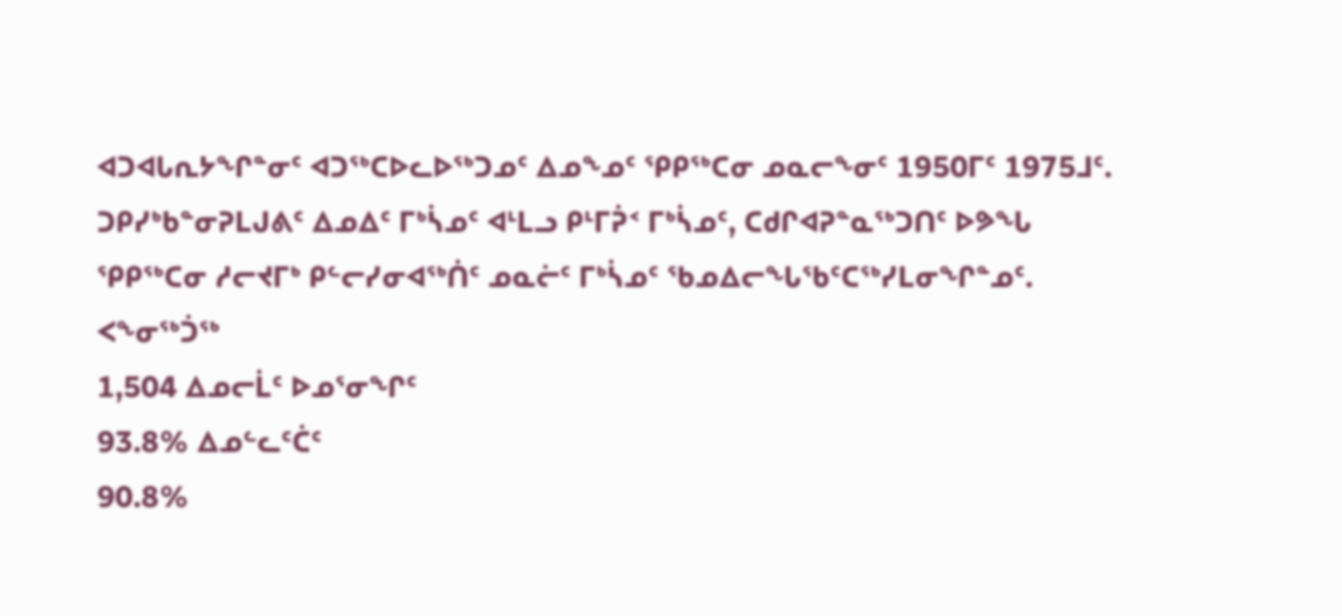ᐊᑐᐊᒐᕆᔭᖏᓐᓂᑦ ᐊᑐᖅᑕᐅᓚᐅᖅᑐᓄᑦ ᐃᓄᖕᓄᑦ ᕿᑭᖅᑕᓂ ᓄᓇᓕᖕᓂᑦ 1950ᒥᑦ 1975ᒧᑦ.
ᑐᑭᓯᒃᑲᓐᓂᕈᒪᒍᕕᑦ ᐃᓄᐃᑦ ᒥᒃᓵᓄᑦ ᐊᒻᒪᓗ ᑭᒻᒥᕉᑉ ᒥᒃᓵᓄᑦ, ᑕᑯᒋᐊᕈᓐᓇᖅᑐᑎᑦ ᐅᕗᖓ ᕿᑭᖅᑕᓂ ᓱᓕᔪᒥᒃ ᑭᓪᓕᓯᓂᐊᖅᑏᑦ ᓄᓇᓖᑦ ᒥᒃᓵᓄᑦ ᖃᓄᐃᓕᖓᖃᑦᑕᖅᓯᒪᓂᖏᓐᓄᑦ.
ᐸᖕᓂᖅᑑᖅ
1,504 ᐃᓄᓕᒫᑦ ᐅᓄᕐᓂᖏᑦ
93.8% ᐃᓄᓪᓚᑦᑖᑦ
90.8%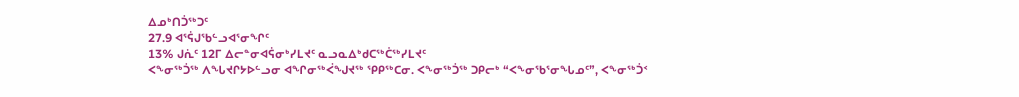ᐃᓄᒃᑎᑑᖅᑐᑦ
27.9 ᐊᕐᕌᒍᖃᓪᓗᐊᕐᓂᖏᑦ
13% ᒍᕇᑦ 12ᒥ ᐃᓕᓐᓂᐊᕌᓂᒃᓯᒪᔪᑦ ᓇᓗᓇᐃᒃᑯᑕᖅᑖᖅᓯᒪᔪᑦ
ᐸᖕᓂᖅᑑᖅ ᐱᖓᔪᒋᔭᐅᓪᓗᓂ ᐊᖏᓂᖅᐹᖑᔪᖅ ᕿᑭᖅᑕᓂ. ᐸᖕᓂᖅᑑᖅ ᑐᑭᓕᒃ “ᐸᖕᓂᖃᕐᓂᖓᓄᑦ”, ᐸᖕᓂᖅᑑᑉ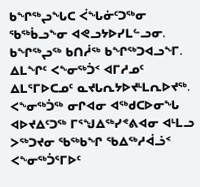ᑲᖏᖅᖢᖓᑕ ᐹᖓᓃᑦᑐᖅᓂ ᖃᖅᑳᓗᖕᓂ ᐊᕙᓗᔭᐅᓯᒪᓪᓗᓂ. ᑲᖏᖅᖢᖅ ᑲᑎᓲᖅ ᑲᖏᖅᑐᐊᓗᖕᒥ. ᐃᒪᖏᑦ ᐸᖕᓂᖅᑑᑉ ᐊᒥᓱᓄᑦ ᐃᒪᕐᒥᐅᑕᓄᑦ ᓇᔪᒐᕆᔭᐅᔪᒻᒪᕆᐅᔪᖅ. ᐸᖕᓂᖅᑑᖅ ᓂᒋᐊᓂ ᐊᖅᑯᑕᐅᓂᖓ ᐊᐅᔪᐃᑦᑐᖅ ᒥᕐᖑᐃᖅᓯᕝᕕᐊᓂ ᐊᒻᒪᓗ ᐳᖅᑐᔪᓂ ᖃᖅᑲᖏ ᖃᐃᖅᓱᐋᓘᑉ
ᐸᖕᓂᖅᑑᕐᒥᐅᑦ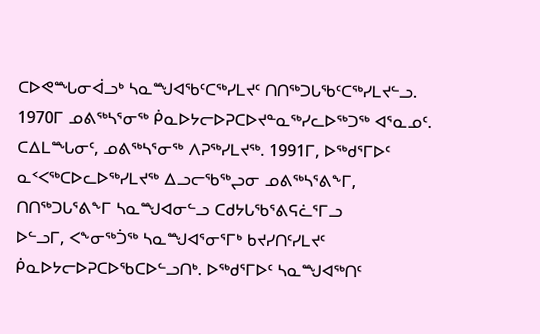ᑕᐅᕙᙵᓂᐋᓗᒃ ᓴᓇᙳᐊᖃᑦᑕᖅᓯᒪᔪᑦ ᑎᑎᖅᑐᒐᖃᑦᑕᖅᓯᒪᔪᓪᓗ. 1970ᒥ ᓄᕕᖅᓴᕐᓂᖅ ᑮᓇᐅᔭᓕᐅᕈᑕᐅᔪᓐᓇᖅᓯᓚᐅᖅᑐᖅ ᐊᕐᓇᓄᑦ. ᑕᐃᒪᙵᓂᑦ, ᓄᕕᖅᓴᕐᓂᖅ ᐱᕈᖅᓯᒪᔪᖅ. 1991ᒥ, ᐅᖅᑯᕐᒥᐅᑦ ᓇᑉᐸᖅᑕᐅᓚᐅᖅᓯᒪᔪᖅ ᐃᓗᓕᖃᖅᖢᓂ ᓄᕕᖅᓴᕐᕕᖕᒥ, ᑎᑎᖅᑐᒐᕐᕕᖕᒥ ᓴᓇᙳᐊᓂᓪᓗ ᑕᑯᔭᒐᖃᕐᕕᕋᓛᕐᒥᓗ
ᐅᓪᓗᒥ, ᐸᖕᓂᖅᑑᖅ ᓴᓇᙳᐊᕐᓂᕐᒥᒃ ᑲᔪᓯᑎᑦᓯᒪᔪᑦ ᑮᓇᐅᔭᓕᐅᕈᑕᐅᖃᑕᐅᓪᓗᑎᒃ. ᐅᖅᑯᕐᒥᐅᑦ ᓴᓇᙳᐊᖅᑎᑦ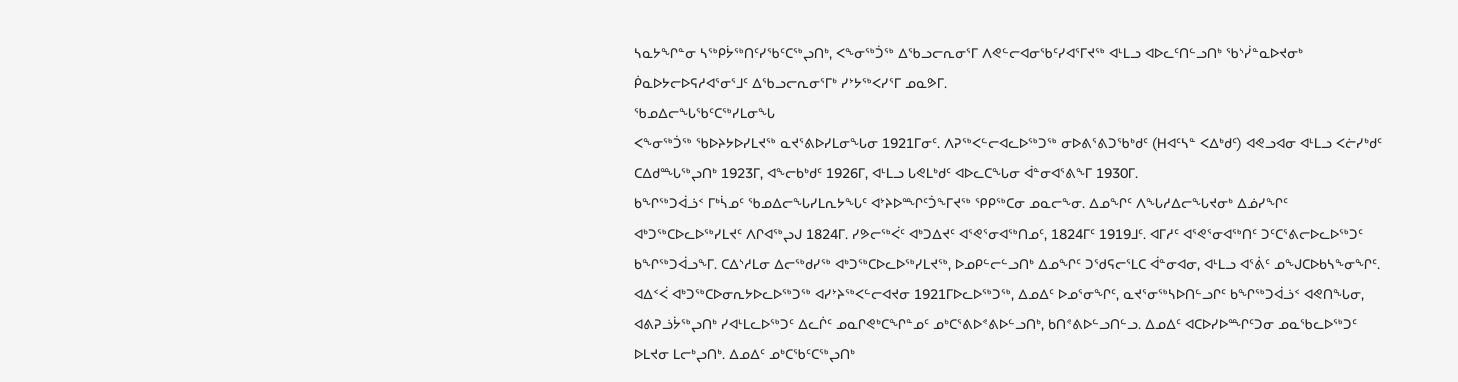ᓴᓇᔭᖏᓐᓂ ᓴᖅᑭᔮᖅᑎᑦᓯᖃᑦᑕᖅᖢᑎᒃ, ᐸᖕᓂᖅᑑᖅ ᐃᖃᓗᓕᕆᓂᕐᒥ ᐱᕙᓪᓕᐊᓂᖃᑦᓯᐊᕐᒥᔪᖅ ᐊᒻᒪᓗ ᐊᐅᓚᑦᑎᓪᓗᑎᒃ ᖃᔅᓰᓐᓇᐅᔪᓂᒃ ᑮᓇᐅᔭᓕᐅᕋᓱᐊᕐᓂᕐᒧᑦ ᐃᖃᓗᓕᕆᓂᕐᒥᒃ ᓯᔾᔭᖅᐸᓯᕐᒥ ᓄᓇᕗᒥ.
ᖃᓄᐃᓕᖓᖃᑦᑕᖅᓯᒪᓂᖓ
ᐸᖕᓂᖅᑑᖅ ᖃᐅᔨᔭᐅᓯᒪᔪᖅ ᓇᔪᕐᕕᐅᓯᒪᓂᖓᓂ 1921ᒥᓂᑦ. ᐱᕈᖅᐸᓪᓕᐊᓚᐅᖅᑐᖅ ᓂᐅᕕᕐᕕᑐᖃᒃᑯᑦ (ᕼᐊᑦᓴᓐ ᐸᐃᒃᑯᑦ) ᐊᕙᓗᐊᓂ ᐊᒻᒪᓗ ᐸᓖᓯᒃᑯᑦ ᑕᐃᑯᙵᖅᖢᑎᒃ 1923ᒥ, ᐊᖕᓕᑲᒃᑯᑦ 1926ᒥ, ᐊᒻᒪᓗ ᒐᕙᒪᒃᑯᑦ ᐊᐅᓚᑕᖓᓂ ᐋᓐᓂᐊᕐᕕᖕᒥ 1930ᒥ.
ᑲᖏᖅᑐᐋᓘᑉ ᒥᒃᓵᓄᑦ ᖃᓄᐃᓕᖓᓯᒪᕆᔭᖓᑦ ᐊᔾᔨᐅᙱᑦᑑᖕᒥᔪᖅ ᕿᑭᖅᑕᓂ ᓄᓇᓕᖕᓂ. ᐃᓄᖏᑦ ᐱᖓᓱᐃᓕᖓᔪᓂᒃ ᐃᓅᓯᖏᑦ ᐊᒃᑐᖅᑕᐅᓚᐅᖅᓯᒪᔪᑦ ᐱᒋᐊᖅᖢᒍ 1824ᒥ. ᓯᕗᓕᖅᐹᑦ ᐊᒃᑐᐃᔪᑦ ᐊᕐᕙᕐᓂᐊᖅᑎᓄᑦ, 1824ᒥᑦ 1919ᒧᑦ. ᐊᒥᓱᑦ ᐊᕐᕙᕐᓂᐊᖅᑎᑦ ᑐᑦᑕᕐᕕᓕᐅᓚᐅᖅᑐᑦ ᑲᖏᖅᑐᐋᓗᖕᒥ. ᑕᐃᔅᓱᒪᓂ ᐃᓕᖅᑯᓯᖅ ᐊᒃᑐᖅᑕᐅᓚᐅᖅᓯᒪᔪᖅ, ᐅᓄᑭᓪᓕᓪᓗᑎᒃ ᐃᓄᖏᑦ ᑐᖁᕋᓕᕐᒪᑕ ᐋᓐᓂᐊᓂ, ᐊᒻᒪᓗ ᐊᕐᕖᑦ ᓄᖑᑕᐅᑲᓴᖕᓂᖏᑦ.
ᐊᐃᑉᐹ ᐊᒃᑐᖅᑕᐅᓂᕆᔭᐅᓚᐅᖅᑐᖅ ᐊᓯᔾᔨᖅᐸᓪᓕᐊᔪᓂ 1921ᒥᐅᓚᐅᖅᑐᖅ, ᐃᓄᐃᑦ ᐅᓄᕐᓂᖏᑦ, ᓇᔪᕐᓂᖅᓴᐅᑎᓪᓗᒋᑦ ᑲᖏᖅᑐᐋᓘᑉ ᐊᕙᑎᖓᓂ, ᐊᕕᕈᓘᔮᖅᖢᑎᒃ ᓯᐊᒻᒪᓚᐅᖅᑐᑦ ᐃᓚᒌᑦ ᓄᓇᒋᕙᒃᑕᖏᓐᓄᑦ ᓄᒃᑕᕐᕕᐅᕝᕕᐅᓪᓗᑎᒃ, ᑲᑎᕝᕕᐅᓪᓗᑎᓪᓗ. ᐃᓄᐃᑦ ᐊᑕᐅᓯᐅᙱᑦᑐᓂ ᓄᓇᖃᓚᐅᖅᑐᑦ ᐅᒪᔪᓂ ᒪᓕᒃᖢᑎᒃ. ᐃᓄᐃᑦ ᓄᒃᑕᖃᑦᑕᖅᖢᑎᒃ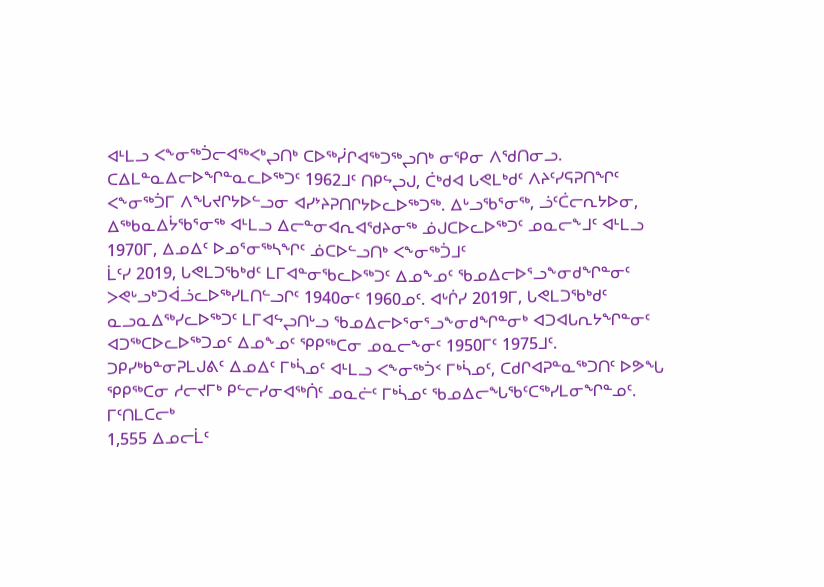ᐊᒻᒪᓗ ᐸᖕᓂᖅᑑᓕᐊᖅᐸᒃᖢᑎᒃ ᑕᐅᖅᓰᒋᐊᖅᑐᖅᖢᑎᒃ ᓂᕿᓂ ᐱᖁᑎᓂᓗ. ᑕᐃᒪᓐᓇᐃᓕᐅᖏᓐᓇᓚᐅᖅᑐᑦ 1962ᒧᑦ ᑎᑭᖦᖢᒍ, ᑖᒃᑯᐊ ᒐᕙᒪᒃᑯᑦ ᐱᔨᑦᓯᕋᕈᑎᖏᑦ ᐸᖕᓂᖅᑑᒥ ᐱᖓᔪᒋᔭᐅᓪᓗᓂ ᐊᓯᔾᔨᕈᑎᒋᔭᐅᓚᐅᖅᑐᖅ. ᐃᒡᓗᖃᕐᓂᖅ, ᓘᑦᑖᓕᕆᔭᐅᓂ, ᐃᖅᑲᓇᐃᔮᖃᕐᓂᖅ ᐊᒻᒪᓗ ᐃᓕᓐᓂᐊᕆᐊᖁᔨᓂᖅ ᓅᒍᑕᐅᓚᐅᖅᑐᑦ ᓄᓇᓕᖕᒧᑦ ᐊᒻᒪᓗ 1970ᒥ, ᐃᓄᐃᑦ ᐅᓄᕐᓂᖅᓴᖏᑦ ᓅᑕᐅᓪᓗᑎᒃ ᐸᖕᓂᖅᑑᒧᑦ
ᒫᑦᓯ 2019, ᒐᕙᒪᑐᖃᒃᑯᑦ ᒪᒥᐊᓐᓂᖃᓚᐅᖅᑐᑦ ᐃᓄᖕᓄᑦ ᖃᓄᐃᓕᐅᕐᓗᖕᓂᑯᖏᓐᓂᑦ ᐳᕙᒡᓗᒃᑐᐋᓘᓚᐅᖅᓯᒪᑎᓪᓗᒋᑦ 1940ᓂᑦ 1960ᓄᑦ. ᐊᒡᒌᓯ 2019ᒥ, ᒐᕙᒪᑐᖃᒃᑯᑦ ᓇᓗᓇᐃᖅᓯᓚᐅᖅᑐᑦ ᒪᒥᐊᖦᖢᑎᒡᓗ ᖃᓄᐃᓕᐅᕐᓂᕐᓗᖕᓂᑯᖏᓐᓂᒃ ᐊᑐᐊᒐᕆᔭᖏᓐᓂᑦ ᐊᑐᖅᑕᐅᓚᐅᖅᑐᓄᑦ ᐃᓄᖕᓄᑦ ᕿᑭᖅᑕᓂ ᓄᓇᓕᖕᓂᑦ 1950ᒥᑦ 1975ᒧᑦ.
ᑐᑭᓯᒃᑲᓐᓂᕈᒪᒍᕕᑦ ᐃᓄᐃᑦ ᒥᒃᓵᓄᑦ ᐊᒻᒪᓗ ᐸᖕᓂᖅᑑᑉ ᒥᒃᓵᓄᑦ, ᑕᑯᒋᐊᕈᓐᓇᖅᑐᑎᑦ ᐅᕗᖓ ᕿᑭᖅᑕᓂ ᓱᓕᔪᒥᒃ ᑭᓪᓕᓯᓂᐊᖅᑏᑦ ᓄᓇᓖᑦ ᒥᒃᓵᓄᑦ ᖃᓄᐃᓕᖓᖃᑦᑕᖅᓯᒪᓂᖏᓐᓄᑦ.
ᒥᑦᑎᒪᑕᓕᒃ
1,555 ᐃᓄᓕᒫᑦ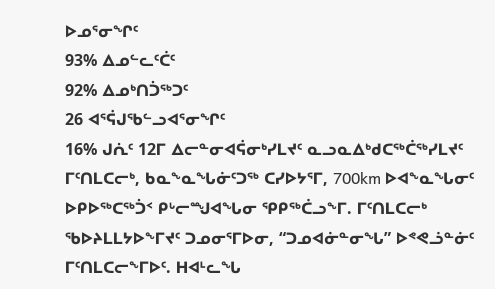ᐅᓄᕐᓂᖏᑦ
93% ᐃᓄᓪᓚᑦᑖᑦ
92% ᐃᓄᒃᑎᑑᖅᑐᑦ
26 ᐊᕐᕌᒍᖃᓪᓗᐊᕐᓂᖏᑦ
16% ᒍᕇᑦ 12ᒥ ᐃᓕᓐᓂᐊᕌᓂᒃᓯᒪᔪᑦ ᓇᓗᓇᐃᒃᑯᑕᖅᑖᖅᓯᒪᔪᑦ
ᒥᑦᑎᒪᑕᓕᒃ, ᑲᓇᖕᓇᖓᓃᑦᑐᖅ ᑕᓯᐅᔭᕐᒥ, 700km ᐅᐊᖕᓇᖓᓂᑦ ᐅᑭᐅᖅᑕᖅᑑᑉ ᑭᒡᓕᙳᐊᖓᓂ ᕿᑭᖅᑖᓗᖕᒥ. ᒥᑦᑎᒪᑕᓕᒃ ᖃᐅᔨᒪᒪᔭᐅᖕᒥᔪᑦ ᑐᓄᓂᕐᒥᐅᓂ, “ᑐᓄᐊᓃᓐᓂᖓ” ᐅᕝᕙᓘᓐᓃᑦ ᒥᑦᑎᒪᑕᓕᖕᒥᐅᑦ. ᕼᐊᒻᓚᖓ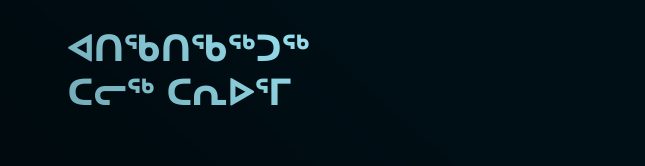ᐊᑎᖃᑎᖃᖅᑐᖅ ᑕᓕᖅ ᑕᕆᐅᕐᒥ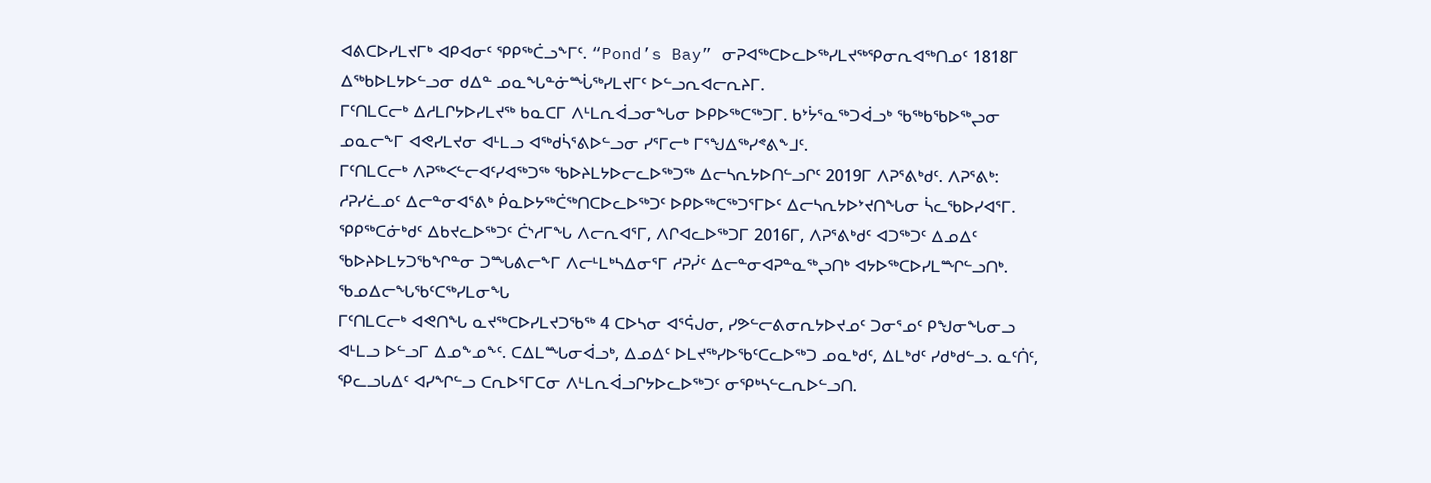ᐊᕕᑕᐅᓯᒪᔪᒥᒃ ᐊᑭᐊᓂᑦ ᕿᑭᖅᑖᓗᖕᒥᑦ. “Pond’s Bay” ᓂᕈᐊᖅᑕᐅᓚᐅᖅᓯᒪᔪᖅᕿᓂᕆᐊᖅᑎᓄᑦ 1818ᒥ ᐃᖅᑲᐅᒪᔭᐅᓪᓗᓂ ᑯᐃᓐ ᓄᓇᖓᓐᓃᙶᖅᓯᒪᔪᒥᑦ ᐅᓪᓗᕆᐊᓕᕆᔨᒥ.
ᒥᑦᑎᒪᑕᓕᒃ ᐃᓱᒪᒋᔭᐅᓯᒪᔪᖅ ᑲᓇᑕᒥ ᐱᒻᒪᕆᐋᓗᓂᖓᓂ ᐅᑭᐅᖅᑕᖅᑐᒥ. ᑲᔾᔮᕐᓇᖅᑐᐋᓗᒃ ᖃᖅᑲᖃᐅᖅᖢᓂ ᓄᓇᓕᖕᒥ ᐊᕙᓯᒪᔪᓂ ᐊᒻᒪᓗ ᐊᖅᑯᓵᕐᕕᐅᓪᓗᓂ ᓯᕐᒥᓕᒃ ᒥᕐᖑᐃᖅᓯᕝᕕᖕᒧᑦ.
ᒥᑦᑎᒪᑕᓕᒃ ᐱᕈᖅᐸᓪᓕᐊᑦᓯᐊᖅᑐᖅ ᖃᐅᔨᒪᔭᐅᓕᓚᐅᖅᑐᖅ ᐃᓕᓴᕆᔭᐅᑎᓪᓗᒋᑦ 2019ᒥ ᐱᕈᕐᕕᒃᑯᑦ. ᐱᕈᕐᕕᒃ: ᓱᕈᓯᓛᓄᑦ ᐃᓕᓐᓂᐊᕐᕕᒃ ᑮᓇᐅᔭᖅᑖᖅᑎᑕᐅᓚᐅᖅᑐᑦ ᐅᑭᐅᖅᑕᖅᑐᕐᒥᐅᑦ ᐃᓕᓴᕆᔭᐅᔾᔪᑎᖓᓂ ᓵᓚᖃᐅᓯᐊᕐᒥ. ᕿᑭᖅᑕᓃᒃᑯᑦ ᐃᑲᔪᓚᐅᖅᑐᑦ ᑖᔅᓱᒥᖓ ᐱᓕᕆᐊᕐᒥ, ᐱᒋᐊᓚᐅᖅᑐᒥ 2016ᒥ, ᐱᕈᕐᕕᒃᑯᑦ ᐊᑐᖅᑐᑦ ᐃᓄᐃᑦ ᖃᐅᔨᐅᒪᔭᑐᖃᖏᓐᓂ ᑐᙵᕕᓕᖕᒥ ᐱᓕᒻᒪᒃᓴᐃᓂᕐᒥ ᓱᕈᓰᑦ ᐃᓕᓐᓂᐊᕈᓐᓇᖅᖢᑎᒃ ᐊᔭᐅᖅᑕᐅᓯᒪᙱᓪᓗᑎᒃ.
ᖃᓄᐃᓕᖓᖃᑦᑕᖅᓯᒪᓂᖓ
ᒥᑦᑎᒪᑕᓕᒃ ᐊᕙᑎᖓ ᓇᔪᖅᑕᐅᓯᒪᔪᑐᖃᖅ 4 ᑕᐅᓴᓂ ᐊᕐᕌᒍᓂ, ᓯᕗᓪᓕᕕᓂᕆᔭᐅᔪᓄᑦ ᑐᓂᕐᓄᑦ ᑭᖑᓂᖓᓂᓗ ᐊᒻᒪᓗ ᐅᓪᓗᒥ ᐃᓄᖕᓄᖕᑦ. ᑕᐃᒪᙵᓂᐋᓗᒃ, ᐃᓄᐃᑦ ᐅᒪᔪᖅᓯᐅᖃᑦᑕᓚᐅᖅᑐ ᓄᓇᒃᑯᑦ, ᐃᒪᒃᑯᑦ ᓯᑯᒃᑯᓪᓗ. ᓇᑦᑏᑦ, ᕿᓚᓗᒐᐃᑦ ᐊᓯᖏᓪᓗ ᑕᕆᐅᕐᒥᑕᓂ ᐱᒻᒪᕆᐋᓗᒋᔭᐅᓚᐅᖅᑐᑦ ᓂᕿᒃᓴᓪᓚᕆᐅᓪᓗᑎ.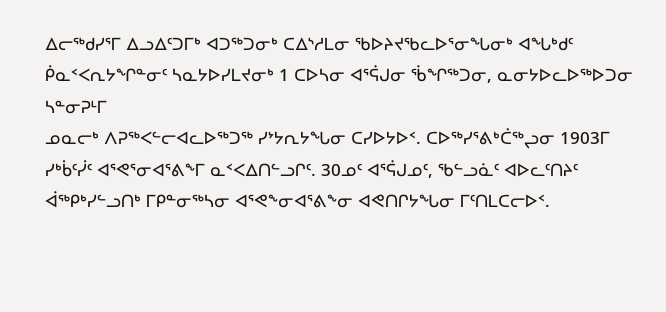ᐃᓕᖅᑯᓯᕐᒥ ᐃᓗᐃᑦᑐᒥᒃ ᐊᑐᖅᑐᓂᒃ ᑕᐃᔅᓱᒪᓂ ᖃᐅᔨᔪᖃᓚᐅᕐᓂᖓᓂᒃ ᐊᖓᒃᑯᑦ ᑮᓇᑉᐸᕆᔭᖏᓐᓂᑦ ᓴᓇᔭᐅᓯᒪᔪᓂᒃ 1 ᑕᐅᓴᓂ ᐊᕐᕌᒍᓂ ᖄᖏᖅᑐᓂ, ᓇᓂᔭᐅᓚᐅᖅᐅᑐᓂ ᓴᓐᓂᕈᒻᒥ
ᓄᓇᓕᒃ ᐱᕈᖅᐸᓪᓕᐊᓚᐅᖅᑐᖅ ᓯᔾᔭᕆᔭᖓᓂ ᑕᓯᐅᔭᐅᑉ. ᑕᐅᖅᓯᕐᕕᒃᑖᖅᖢᓂ 1903ᒥ ᓯᒃᑳᑦᓰᑦ ᐊᕐᕙᕐᓂᐊᕐᕕᖕᒥ ᓇᑉᐸᐃᑎᓪᓗᒋᑦ. 30ᓄᑦ ᐊᕐᕌᒍᓄᑦ, ᖃᓪᓗᓈᑦ ᐊᐅᓚᑦᑎᔨᑦ ᐋᖅᑭᒃᓯᓪᓗᑎᒃ ᒥᑭᓐᓂᖅᓴᓂ ᐊᕐᕙᖕᓂᐊᕐᕕᖕᓂ ᐊᕙᑎᒋᔭᖓᓂ ᒥᑦᑎᒪᑕᓕᐅᑉ.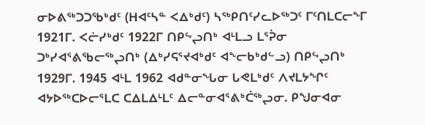ᓂᐅᕕᖅᑐᑐᖃᒃᑯᑦ (ᕼᐊᑦᓴᓐ ᐸᐃᒃᑯᑦ) ᓴᖅᑭᑎᑦᓯᓚᐅᖅᑐᑦ ᒥᑦᑎᒪᑕᓕᖕᒥ 1921ᒥ. ᐸᓖᓯᒃᑯᑦ 1922ᒥ ᑎᑭᖦᖢᑎᒃ ᐊᒻᒪᓗ ᒪᕐᕉᓂ ᑐᒃᓯᐊᕐᕕᖃᓕᖅᖢᑎᒃ (ᐃᒃᓯᕋᕐᔪᐊᒃᑯᑦ ᐊᖕᓕᑲᒃᑯᓪᓗ) ᑎᑭᖦᖢᑎᒃ 1929ᒥ. 1945 ᐊᒻᒪ 1962 ᐊᑯᓐᓂᖓᓂ ᒐᕙᒪᒃᑯᑦ ᐱᔪᒪᔭᖏᑦ ᐊᔭᐅᖅᑕᐅᓕᕐᒪᑕ ᑕᐃᒪᐃᒻᒪᑦ ᐃᓕᓐᓂᐊᕐᕕᒃᑖᖅᖢᓂ. ᑭᖑᓂᐊᓂ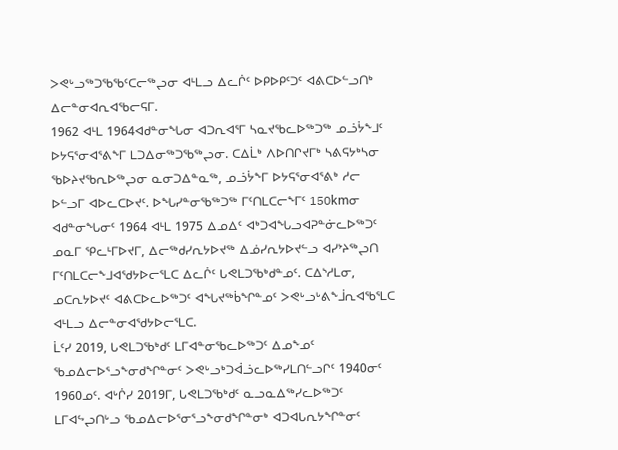ᐳᕙᒡᓗᖅᑐᖃᖃᑦᑕᓕᖅᖢᓂ ᐊᒻᒪᓗ ᐃᓚᒌᑦ ᐅᑭᐅᑭᑦᑐᑦ ᐊᕕᑕᐅᓪᓗᑎᒃ ᐃᓕᓐᓂᐊᕆᐊᖃᓕᕋᒥ.
1962 ᐊᒻᒪ 1964ᐊᑯᓐᓂᖓᓂ ᐊᑐᕆᐊᕐᒥ ᓴᓇᔪᖃᓚᐅᖅᑐᖅ ᓄᓘᔮᖕᒧᑦ ᐅᔭᕋᕐᓂᐊᕐᕕᖕᒥ ᒪᑐᐃᓂᖅᑐᖃᖅᖢᓂ. ᑕᐃᒫᒃ ᐱᐅᑎᒋᔪᒥᒃ ᓴᕕᕋᔭᒃᓴᓂ ᖃᐅᔨᔪᖃᕆᐅᖅᖢᓂ ᓇᓂᑐᐃᓐᓇᖅ, ᓄᓘᔮᖕᒥ ᐅᔭᕋᕐᓂᐊᕐᕕᒃ ᓱᓕ ᐅᓪᓗᒥ ᐊᐅᓚᑕᐅᔪᑦ. ᐅᖓᓯᓐᓂᖃᖅᑐᖅ ᒥᑦᑎᒪᑕᓕᖕᒥᑦ 150kmᓂ
ᐊᑯᓐᓂᖓᓂᑦ 1964 ᐊᒻᒪ 1975 ᐃᓄᐃᑦ ᐊᒃᑐᐊᖓᓗᐊᕈᓐᓃᓚᐅᖅᑐᑦ ᓄᓇᒥ ᕿᓚᒻᒥᐅᔪᒥ, ᐃᓕᖅᑯᓯᕆᔭᐅᔪᖅ ᐃᓅᓯᕆᔭᐅᔪᓪᓗ ᐊᓯᔾᔨᖅᖢᑎ ᒥᑦᑎᒪᑕᓕᖕᒧᐊᖁᔭᐅᓕᕐᒪᑕ ᐃᓚᒌᑦ ᒐᕙᒪᑐᖃᒃᑯᓐᓄᑦ. ᑕᐃᔅᓱᒪᓂ, ᓄᑕᕆᔭᐅᔪᑦ ᐊᕕᑕᐅᓚᐅᖅᑐᑦ ᐊᖓᔪᖅᑳᖏᓐᓄᑦ ᐳᕙᒡᓗᒡᕕᖕᒨᕆᐊᖃᕐᒪᑕ ᐊᒻᒪᓗ ᐃᓕᓐᓂᐊᖁᔭᐅᓕᕐᒪᑕ.
ᒫᑦᓯ 2019, ᒐᕙᒪᑐᖃᒃᑯᑦ ᒪᒥᐊᓐᓂᖃᓚᐅᖅᑐᑦ ᐃᓄᖕᓄᑦ ᖃᓄᐃᓕᐅᕐᓗᖕᓂᑯᖏᓐᓂᑦ ᐳᕙᒡᓗᒃᑐᐋᓘᓚᐅᖅᓯᒪᑎᓪᓗᒋᑦ 1940ᓂᑦ 1960ᓄᑦ. ᐊᒡᒌᓯ 2019ᒥ, ᒐᕙᒪᑐᖃᒃᑯᑦ ᓇᓗᓇᐃᖅᓯᓚᐅᖅᑐᑦ ᒪᒥᐊᖦᖢᑎᒡᓗ ᖃᓄᐃᓕᐅᕐᓂᕐᓗᖕᓂᑯᖏᓐᓂᒃ ᐊᑐᐊᒐᕆᔭᖏᓐᓂᑦ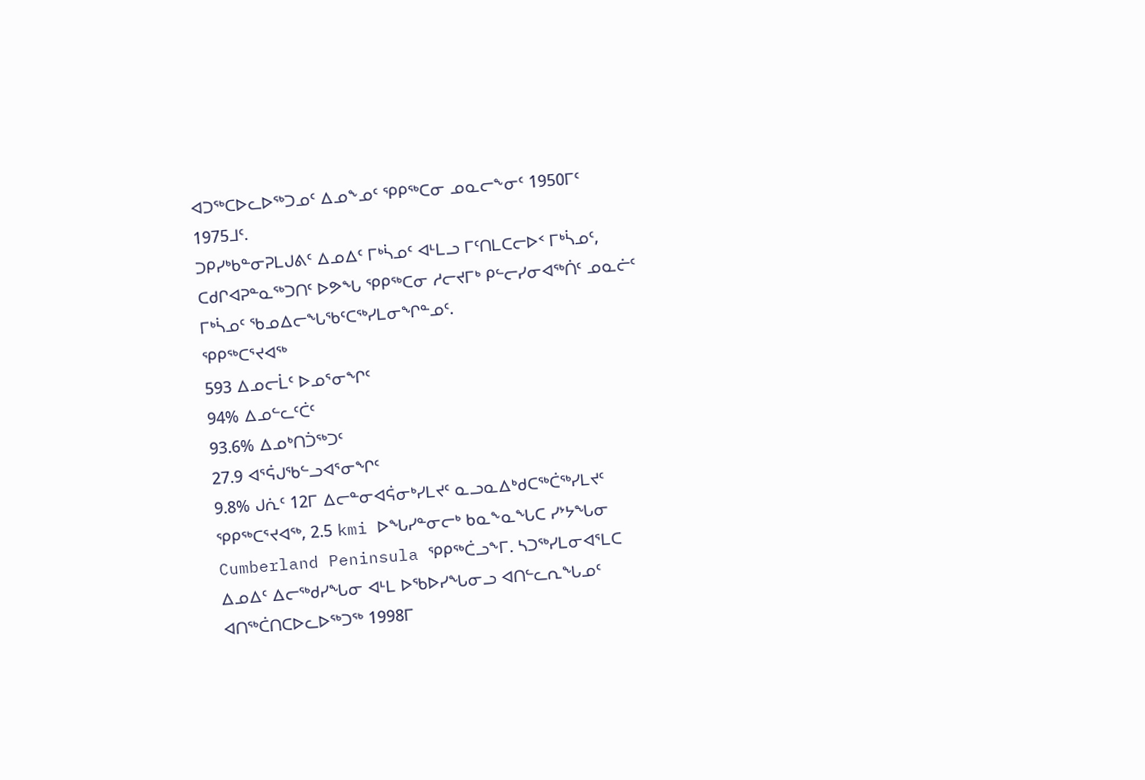ᐊᑐᖅᑕᐅᓚᐅᖅᑐᓄᑦ ᐃᓄᖕᓄᑦ ᕿᑭᖅᑕᓂ ᓄᓇᓕᖕᓂᑦ 1950ᒥᑦ 1975ᒧᑦ.
ᑐᑭᓯᒃᑲᓐᓂᕈᒪᒍᕕᑦ ᐃᓄᐃᑦ ᒥᒃᓵᓄᑦ ᐊᒻᒪᓗ ᒥᑦᑎᒪᑕᓕᐅᑉ ᒥᒃᓵᓄᑦ, ᑕᑯᒋᐊᕈᓐᓇᖅᑐᑎᑦ ᐅᕗᖓ ᕿᑭᖅᑕᓂ ᓱᓕᔪᒥᒃ ᑭᓪᓕᓯᓂᐊᖅᑏᑦ ᓄᓇᓖᑦ ᒥᒃᓵᓄᑦ ᖃᓄᐃᓕᖓᖃᑦᑕᖅᓯᒪᓂᖏᓐᓄᑦ.
ᕿᑭᖅᑕᕐᔪᐊᖅ
593 ᐃᓄᓕᒫᑦ ᐅᓄᕐᓂᖏᑦ
94% ᐃᓄᓪᓚᑦᑖᑦ
93.6% ᐃᓄᒃᑎᑑᖅᑐᑦ
27.9 ᐊᕐᕌᒍᖃᓪᓗᐊᕐᓂᖏᑦ
9.8% ᒍᕇᑦ 12ᒥ ᐃᓕᓐᓂᐊᕌᓂᒃᓯᒪᔪᑦ ᓇᓗᓇᐃᒃᑯᑕᖅᑖᖅᓯᒪᔪᑦ
ᕿᑭᖅᑕᕐᔪᐊᖅ, 2.5 kmi ᐅᖓᓯᓐᓂᓕᒃ ᑲᓇᖕᓇᖓᑕ ᓯᔾᔭᖓᓂ Cumberland Peninsula ᕿᑭᖅᑖᓗᖕᒥ. ᓴᑐᖅᓯᒪᓂᐊᕐᒪᑕ ᐃᓄᐃᑦ ᐃᓕᖅᑯᓯᖓᓂ ᐊᒻᒪ ᐅᖃᐅᓯᖓᓂᓗ ᐊᑎᓪᓚᕆᖓᓄᑦ ᐊᑎᖅᑖᑎᑕᐅᓚᐅᖅᑐᖅ 1998ᒥ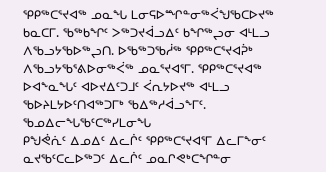ᕿᑭᖅᑕᕐᔪᐊᖅ ᓄᓇᖓ ᒪᓂᕋᐅᙱᓐᓂᖅᐹᖑᖃᑕᐅᔪᖅ ᑲᓇᑕᒥ. ᖃᖅᑲᖏᑦ ᐳᖅᑐᔪᐋᓗᐃᑦ ᑲᖏᖅᖢᓂ ᐊᒻᒪᓗ ᐱᖃᓗᔭᖃᐅᖅᖢᑎ. ᐅᖃᖅᑐᖃᓲᖅ ᕿᑭᖅᑕᕐᔪᐊᕉᒃ ᐱᖃᓗᔭᖃᕐᕕᐅᓂᖅᐹᖅ ᓄᓇᕐᔪᐊᕐᒥ. ᕿᑭᖅᑕᕐᔪᐊᖅ ᐅᐊᖕᓇᖓᑦ ᐊᐅᔪᐃᑦᑐᒧᑦ ᐹᕆᔭᐅᔪᖅ ᐊᒻᒪᓗ ᖃᐅᔨᒪᔭᐅᑦᑎᐊᖅᑐᒥᒃ ᖃᐃᖅᓱᐋᓗᖕᒥᑦ.
ᖃᓄᐃᓕᖓᖃᑦᑕᖅᓯᒪᓂᖓ
ᑭᖑᕚᕇᑦ ᐃᓄᐃᑦ ᐃᓚᒌᑦ ᕿᑭᖅᑕᕐᔪᐊᕐᒥ ᐃᓚᒥᖕᓂᑦ ᓇᔪᖃᑦᑕᓚᐅᖅᑐᑦ ᐃᓚᒌᑦ ᓄᓇᒋᕙᒃᑕᖏᓐᓂ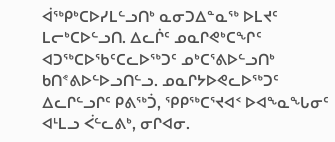ᐋᖅᑭᒃᑕᐅᓯᒪᓪᓗᑎᒃ ᓇᓂᑐᐃᓐᓇᖅ ᐅᒪᔪᑦ ᒪᓕᒃᑕᐅᓪᓗᑎ. ᐃᓚᒌᑦ ᓄᓇᒋᕙᒃᑕᖏᑦ ᐊᑐᖅᑕᐅᖃᑦᑕᓚᐅᖅᑐᑦ ᓄᒃᑕᕐᕕᐅᓪᓗᑎᒃ ᑲᑎᕝᕕᐅᓪᐅᓗᑎᓪᓗ. ᓄᓇᒋᔭᐅᕙᓚᐅᖅᑐᑦ ᐃᓚᒋᓪᓗᒋᑦ ᑭᕕᖅᑑ, ᕿᑭᖅᑕᕐᔪᐊᑉ ᐅᐊᖕᓇᖓᓂᑦ ᐊᒻᒪᓗ ᐹᓪᓚᕕᒃ, ᓂᒋᐊᓂ.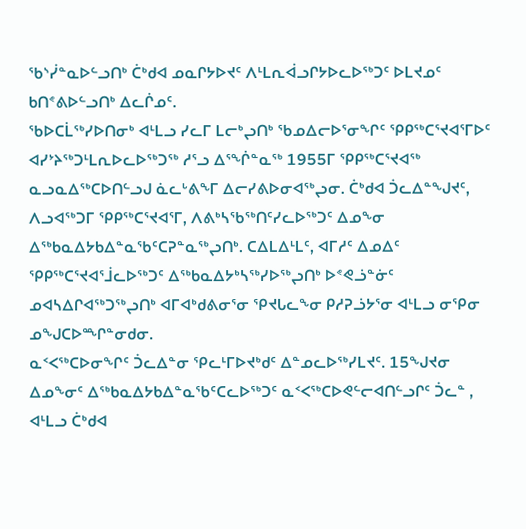ᖃᔅᓰᓐᓇᐅᓪᓗᑎᒃ ᑖᒃᑯᐊ ᓄᓇᒋᔭᐅᔪᑦ ᐱᒻᒪᕆᐋᓗᒋᔭᐅᓚᐅᖅᑐᑦ ᐅᒪᔪᓄᑦ ᑲᑎᕝᕕᐅᓪᓗᑎᒃ ᐃᓚᒌᓄᑦ.
ᖃᐅᑕᒫᖅᓯᐅᑎᓂᒃ ᐊᒻᒪᓗ ᓯᓚᒥ ᒪᓕᒃᖢᑎᒃ ᖃᓄᐃᓕᐅᕐᓂᖏᑦ ᕿᑭᖅᑕᕐᔪᐊᕐᒥᐅᑦ ᐊᓯᔾᔨᖅᑐᒻᒪᕆᐅᓚᐅᖅᑐᖅ ᓱᕐᓗ ᐃᕐᖐᓐᓇᖅ 1955ᒥ ᕿᑭᖅᑕᕐᔪᐊᖅ ᓇᓗᓇᐃᖅᑕᐅᑎᓪᓗᒍ ᓈᓚᒡᕕᖕᒥ ᐃᓕᓯᕕᐅᓂᐊᖅᖢᓂ. ᑖᒃᑯᐊ ᑑᓚᐃᓐᖑᔪᑦ, ᐱᓗᐊᖅᑐᒥ ᕿᑭᖅᑕᕐᔪᐊᕐᒥ, ᐱᕕᒃᓴᖃᖅᑎᑦᓯᓚᐅᖅᑐᑦ ᐃᓄᖕᓂ ᐃᖅᑲᓇᐃᔭᑲᐃᓐᓇᖃᑦᑕᕈᓐᓇᖅᖢᑎᒃ. ᑕᐃᒪᐃᒻᒪᑦ, ᐊᒥᓱᑦ ᐃᓄᐃᑦ ᕿᑭᖅᑕᕐᔪᐊᕐᒨᓚᐅᖅᑐᑦ ᐃᖅᑲᓇᐃᔭᒃᓴᖅᓯᐅᖅᖢᑎᒃ ᐅᕝᕙᓘᓐᓃᑦ ᓄᐊᓴᐃᒋᐊᖅᑐᖅᖢᑎᒃ ᐊᒥᐊᒃᑯᕕᓂᕐᓂ ᕿᔪᒐᓚᖕᓂ ᑭᓱᕈᓘᔭᕐᓂ ᐊᒻᒪᓗ ᓂᕿᓂ ᓄᖑᑕᐅᙱᓐᓂᑯᓂ.
ᓇᑉᐸᖅᑕᐅᓂᖏᑦ ᑑᓚᐃᓐᓂ ᕿᓚᒻᒥᐅᔪᒃᑯᑦ ᐃᓐᓄᓚᐅᖅᓯᒪᔪᑦ. 15ᖑᔪᓂ ᐃᓄᖕᓂᑦ ᐃᖅᑲᓇᐃᔭᑲᐃᓐᓇᖃᑦᑕᓚᐅᖅᑐᑦ ᓇᑉᐸᖅᑕᐅᕙᓪᓕᐊᑎᓪᓗᒋᑦ ᑑᓚᓐ , ᐊᒻᒪᓗ ᑖᒃᑯᐊ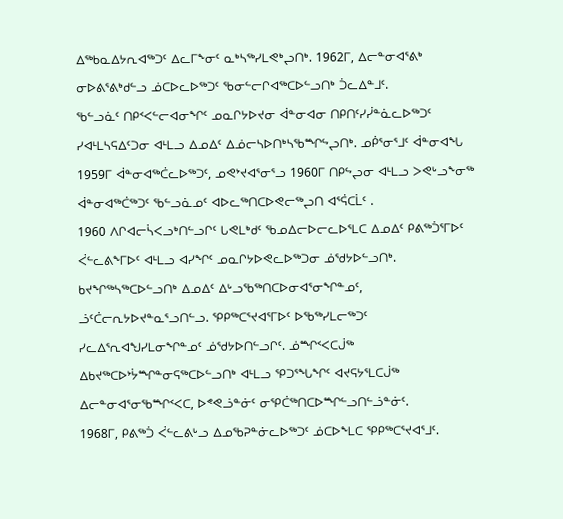ᐃᖅᑲᓇᐃᔭᕆᐊᖅᑐᑦ ᐃᓚᒥᖕᓂᑦ ᓇᒃᓴᖅᓯᒪᕙᒃᖢᑎᒃ. 1962ᒥ, ᐃᓕᓐᓂᐊᕐᕕᒃ ᓂᐅᕕᕐᕕᒃᑯᓪᓗ ᓅᑕᐅᓚᐅᖅᑐᑦ ᖃᓂᓪᓕᒋᐊᖅᑕᐅᓪᓗᑎᒃ ᑑᓚᐃᓐᒧᑦ.
ᖃᓪᓗᓈᑦ ᑎᑭᑉᐸᓪᓕᐊᓂᖏᑦ ᓄᓇᒋᔭᐅᔪᓂ ᐋᓐᓂᐊᓂ ᑎᑭᑎᑦᓯᓰᓐᓈᓚᐅᖅᑐᑦ ᓯᐊᒻᒪᓴᕋᐃᑦᑐᓂ ᐊᒻᒪᓗ ᐃᓄᐃᑦ ᐃᓅᓕᓴᐅᑎᒃᓴᖃᙱᖦᖢᑎᒃ. ᓄᑮᕐᓂᕐᒧᑦ ᐋᓐᓂᐊᖓ 1959ᒥ ᐋᓐᓂᐊᖅᑖᓚᐅᖅᑐᑦ, ᓄᕙᔾᔪᐊᕐᓂᕐᓗ 1960ᒥ ᑎᑭᖦᖢᓂ ᐊᒻᒪᓗ ᐳᕙᒡᓗᖕᓂᖅ ᐋᓐᓂᐊᖅᑖᖅᑐᑦ ᖃᓪᓗᓈᓄᑦ ᐊᐅᓚᖅᑎᑕᐅᕙᓕᖅᖢᑎ ᐊᕐᕌᑕᒫᑦ .
1960 ᐱᒋᐊᓕᓵᐸᓗᒃᑎᓪᓗᒋᑦ ᒐᕙᒪᒃᑯᑦ ᖃᓄᐃᓕᐅᓕᓚᐅᕐᒪᑕ ᐃᓄᐃᑦ ᑭᕕᖅᑑᕐᒥᐅᑦ ᐹᓪᓚᕕᖕᒥᐅᑦ ᐊᒻᒪᓗ ᐊᓯᖏᑦ ᓄᓇᒋᔭᐅᕙᓚᐅᖅᑐᓂ ᓅᖁᔭᐅᓪᓗᑎᒃ. ᑲᔪᖏᖅᓴᖅᑕᐅᓪᓗᑎᒃ ᐃᓄᐃᑦ ᐃᒡᓗᖃᖅᑎᑕᐅᓂᐊᕐᓂᖏᓐᓄᑦ, ᓘᑦᑖᓕᕆᔭᐅᔪᓐᓇᕐᓗᑎᓪᓗ. ᕿᑭᖅᑕᕐᔪᐊᕐᒥᐅᑦ ᐅᖃᖅᓯᒪᓕᖅᑐᑦ ᓯᓚᐃᕐᕆᐊᖑᓯᒪᓂᖏᓐᓄᑦ ᓅᖁᔭᐅᑎᓪᓗᒋᑦ. ᓅᙱᑉᐸᑕᒎᖅ ᐃᑲᔪᖅᑕᐅᔾᔮᙱᓐᓂᕋᖅᑕᐅᓪᓗᑎᒃ ᐊᒻᒪᓗ ᕿᑐᕐᖓᖏᑦ ᐊᔪᕋᔭᕐᒪᑕᒎᖅ ᐃᓕᓐᓂᐊᕐᓂᖃᙱᑉᐸᑕ, ᐅᕝᕙᓘᓐᓃᑦ ᓂᕿᑖᖅᑎᑕᐅᙱᓪᓗᑎᓪᓘᓐᓃᑦ.
1968ᒥ, ᑭᕕᖅᑑ ᐹᓪᓚᕕᒡᓗ ᐃᓄᖃᕈᓐᓃᓚᐅᖅᑐᑦ ᓅᑕᐅᖕᒪᑕ ᕿᑭᖅᑕᕐᔪᐊᕐᒧᑦ.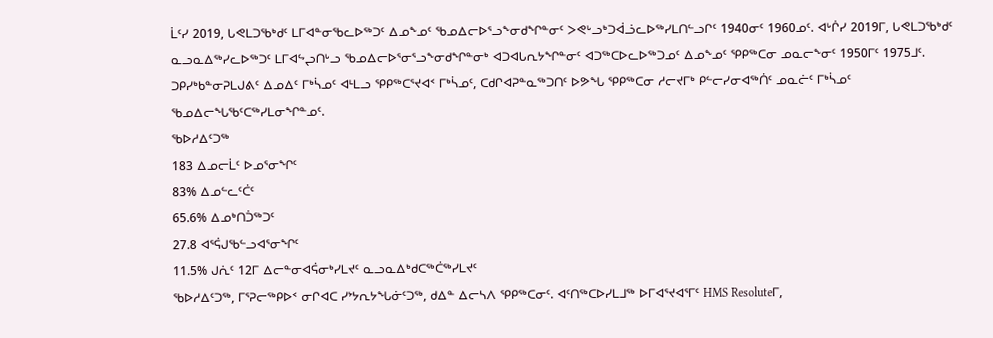ᒫᑦᓯ 2019, ᒐᕙᒪᑐᖃᒃᑯᑦ ᒪᒥᐊᓐᓂᖃᓚᐅᖅᑐᑦ ᐃᓄᖕᓄᑦ ᖃᓄᐃᓕᐅᕐᓗᖕᓂᑯᖏᓐᓂᑦ ᐳᕙᒡᓗᒃᑐᐋᓘᓚᐅᖅᓯᒪᑎᓪᓗᒋᑦ 1940ᓂᑦ 1960ᓄᑦ. ᐊᒡᒌᓯ 2019ᒥ, ᒐᕙᒪᑐᖃᒃᑯᑦ ᓇᓗᓇᐃᖅᓯᓚᐅᖅᑐᑦ ᒪᒥᐊᖦᖢᑎᒡᓗ ᖃᓄᐃᓕᐅᕐᓂᕐᓗᖕᓂᑯᖏᓐᓂᒃ ᐊᑐᐊᒐᕆᔭᖏᓐᓂᑦ ᐊᑐᖅᑕᐅᓚᐅᖅᑐᓄᑦ ᐃᓄᖕᓄᑦ ᕿᑭᖅᑕᓂ ᓄᓇᓕᖕᓂᑦ 1950ᒥᑦ 1975ᒧᑦ.
ᑐᑭᓯᒃᑲᓐᓂᕈᒪᒍᕕᑦ ᐃᓄᐃᑦ ᒥᒃᓵᓄᑦ ᐊᒻᒪᓗ ᕿᑭᖅᑕᕐᔪᐊᑉ ᒥᒃᓵᓄᑦ, ᑕᑯᒋᐊᕈᓐᓇᖅᑐᑎᑦ ᐅᕗᖓ ᕿᑭᖅᑕᓂ ᓱᓕᔪᒥᒃ ᑭᓪᓕᓯᓂᐊᖅᑏᑦ ᓄᓇᓖᑦ ᒥᒃᓵᓄᑦ ᖃᓄᐃᓕᖓᖃᑦᑕᖅᓯᒪᓂᖏᓐᓄᑦ.
ᖃᐅᓱᐃᑦᑐᖅ
183 ᐃᓄᓕᒫᑦ ᐅᓄᕐᓂᖏᑦ
83% ᐃᓄᓪᓚᑦᑖᑦ
65.6% ᐃᓄᒃᑎᑑᖅᑐᑦ
27.8 ᐊᕐᕌᒍᖃᓪᓗᐊᕐᓂᖏᑦ
11.5% ᒍᕇᑦ 12ᒥ ᐃᓕᓐᓂᐊᕌᓂᒃᓯᒪᔪᑦ ᓇᓗᓇᐃᒃᑯᑕᖅᑖᖅᓯᒪᔪᑦ
ᖃᐅᓱᐃᑦᑐᖅ, ᒥᕐᕈᓕᖅᑭᐅᑉ ᓂᒋᐊᑕ ᓯᔾᔭᕆᔭᖓᓃᑦᑐᖅ, ᑯᐃᓐ ᐃᓕᓴᐱ ᕿᑭᖅᑕᓂᑦ. ᐊᑦᑎᖅᑕᐅᓯᒪᒧᖅ ᐅᒥᐊᕐᔪᐊᕐᒥᑦ HMS Resoluteᒥ,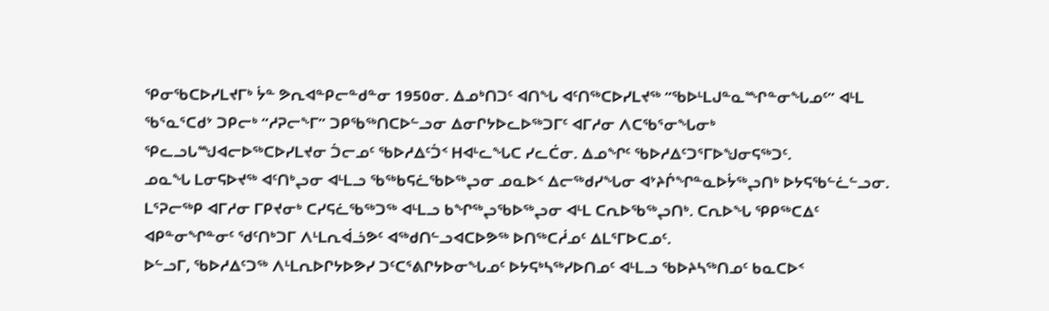ᕿᓂᖃᑕᐅᓯᒪᔪᒥᒃ ᔮᓐ ᕗᕆᐊᓐᑭᓕᓐᑯᓐᓂ 1950ᓂ. ᐃᓄᒃᑎᑐᑦ ᐊᑎᖓ ᐊᑦᑎᖅᑕᐅᓯᒪᔪᖅ “ᖃᐅᒻᒪᒍᓐᓇᙱᓐᓂᖓᓄᑦ” ᐊᒻᒪ ᖃᕐᓇᕐᑕᑯᔾ ᑐᑭᓕᒃ “ᓱᕈᓕᖕᒥ” ᑐᑭᖃᖅᑎᑕᐅᓪᓗᓂ ᐃᓂᒋᔭᐅᓚᐅᖅᑐᒥᑦ ᐊᒥᓱᓂ ᐱᑕᖃᕐᓂᖓᓂᒃ ᕿᓚᓗᒐᙳᐊᓕᐅᖅᑕᐅᓯᒪᔪᓂ ᑑᓕᓄᑦ ᖃᐅᓱᐃᑦᑑᑉ ᕼᐊᒻᓚᖓᑕ ᓯᓚᑖᓂ. ᐃᓄᖏᑦ ᖃᐅᓱᐃᑦᑐᕐᒥᐅᖑᓂᕋᖅᑐᑦ.
ᓄᓇᖓ ᒪᓂᕋᐅᔪᖅ ᐊᑦᑎᒃᖢᓂ ᐊᒻᒪᓗ ᖃᖅᑲᕋᓛᖃᐅᖅᖢᓂ ᓄᓇᐅᑉ ᐃᓕᖅᑯᓯᖓᓂ ᐊᔾᔨᒌᖏᓐᓇᐅᔮᖅᖢᑎᒃ ᐅᔭᕋᖃᓪᓛᓪᓗᓂ. ᒪᕐᕈᓕᖅᑭ ᐊᒥᓱᓂ ᒥᑭᔪᓂᒃ ᑕᓯᕋᓛᖃᖅᑐᖅ ᐊᒻᒪᓗ ᑲᖏᖅᖢᖃᐅᖅᖢᓂ ᐊᒻᒪ ᑕᕆᐅᖃᖅᖢᑎᒃ. ᑕᕆᐅᖓ ᕿᑭᖅᑕᐃᑦ ᐊᑭᓐᓂᖏᓐᓂᑦ ᖁᑦᑎᒃᑐᒥ ᐱᒻᒪᕆᐋᓘᕗᑦ ᐊᖅᑯᑎᓪᓗᐊᑕᐅᕗᖅ ᐅᑎᖅᑕᓲᓄᑦ ᐃᒪᕐᒥᐅᑕᓄᑦ.
ᐅᓪᓗᒥ, ᖃᐅᓱᐃᑦᑐᖅ ᐱᒻᒪᕆᐅᒋᔭᐅᕗᓯ ᑐᑦᑕᕐᕕᒋᔭᐅᓂᖓᓄᑦ ᐅᔭᕋᒃᓴᖅᓯᐅᑎᓄᑦ ᐊᒻᒪᓗ ᖃᐅᔨᓴᖅᑎᓄᑦ ᑲᓇᑕᐅᑉ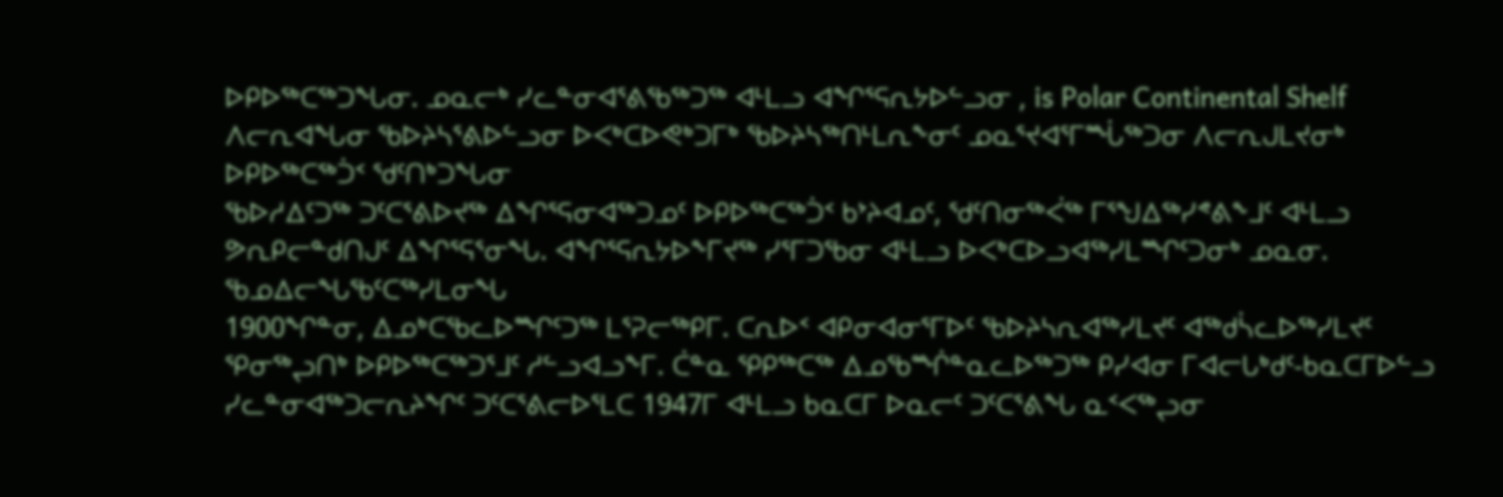ᐅᑭᐅᖅᑕᖅᑐᖓᓂ. ᓄᓇᓕᒃ ᓯᓚᓐᓂᐊᕐᕕᖃᖅᑐᖅ ᐊᒻᒪᓗ ᐊᖏᕐᕋᕆᔭᐅᓪᓗᓂ , is Polar Continental Shelf ᐱᓕᕆᐊᖓᓂ ᖃᐅᔨᓴᕐᕕᐅᓪᓗᓂ ᐅᐸᒃᑕᐅᕙᒃᑐᒥᒃ ᖃᐅᔨᓴᖅᑎᒻᒪᕆᖕᓂᑦ ᓄᓇᕐᔪᐊᕐᒥᙶᖅᑐᓂ ᐱᓕᕆᒍᒪᔪᓂᒃ ᐅᑭᐅᖅᑕᖅᑑᑉ ᖁᑦᑎᒃᑐᖓᓂ
ᖃᐅᓱᐃᑦᑐᖅ ᑐᑦᑕᕐᕕᐅᔪᖅ ᐃᖏᕐᕋᓂᐊᖅᑐᓄᑦ ᐅᑭᐅᖅᑕᖅᑑᑉ ᑲᔾᔨᐊᓄᑦ, ᖁᑦᑎᓂᖅᐹᖅ ᒥᕐᖑᐃᖅᓯᕝᕕᖕᒧᑦ ᐊᒻᒪᓗ ᕗᕆᑭᓕᓐᑯᑎᒍᑦ ᐃᖏᕐᕋᕐᓂᖓ. ᐊᖏᕐᕋᕆᔭᐅᖕᒥᔪᖅ ᓯᕐᒥᑐᖃᓂ ᐊᒻᒪᓗ ᐅᐸᒃᑕᐅᓗᐊᖅᓯᒪᙱᑦᑐᓂᒃ ᓄᓇᓂ.
ᖃᓄᐃᓕᖓᖃᑦᑕᖅᓯᒪᓂᖓ
1900ᖏᓐᓂ, ᐃᓄᒃᑕᖃᓚᐅᙱᑦᑐᖅ ᒪᕐᕈᓕᖅᑭᒥ. ᑕᕆᐅᑉ ᐊᑭᓂᐊᓂᕐᒥᐅᑦ ᖃᐅᔨᓴᕆᐊᖅᓯᒪᔪᑦ ᐊᖅᑯᓵᓚᐅᖅᓯᒪᔪᑦ ᕿᓂᖅᖢᑎᒃ ᐅᑭᐅᖅᑕᖅᑐᕐᒧᑦ ᓱᓪᓗᐊᓗᖕᒥ. ᑖᓐᓇ ᕿᑭᖅᑕᖅ ᐃᓄᖃᙲᓐᓇᓚᐅᖅᑐᖅ ᑭᓯᐊᓂ ᒥᐊᓕᒐᒃᑯᑦ-ᑲᓇᑕᒥᐅᓪᓗ ᓯᓚᓐᓂᐊᖅᑐᓕᕆᔨᖏᑦ ᑐᑦᑕᕐᕕᓕᐅᕐᒪᑕ 1947ᒥ ᐊᒻᒪᓗ ᑲᓇᑕᒥ ᐅᓇᓕᑦ ᑐᑦᑕᕐᕕᖓ ᓇᑉᐸᖅᖢᓂ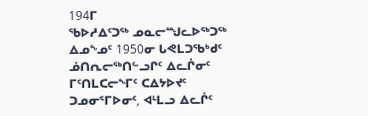194ᒥ
ᖃᐅᓱᐃᑦᑐᖅ ᓄᓇᓕᙳᓚᐅᖅᑐᖅ ᐃᓄᖕᓄᑦ 1950ᓂ ᒐᕙᒪᑐᖃᒃᑯᑦ ᓅᑎᕆᓕᖅᑎᓪᓗᒋᑦ ᐃᓚᒌᓂᑦ ᒥᑦᑎᒪᑕᓕᖕᒥᑦ ᑕᐃᔭᐅᔪᑦ ᑐᓄᓂᕐᒥᐅᓂᑦ, ᐊᒻᒪᓗ ᐃᓚᒌᑦ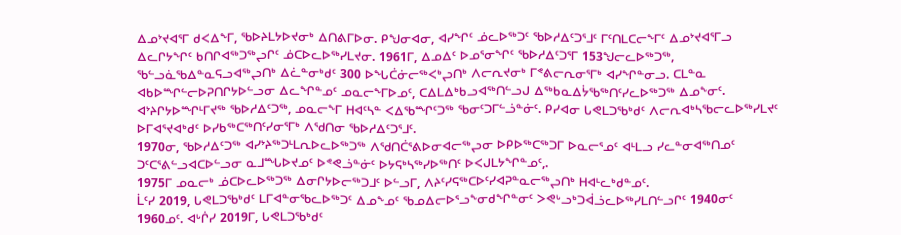ᐃᓄᔾᔪᐊᕐᒥ ᑯᐸᐃᖕᒥ, ᖃᐅᔨᒪᔭᐅᔪᓂᒃ ᐃᑎᕕᒥᐅᓂ. ᑭᖑᓂᐊᓂ, ᐊᓯᖏᑦ ᓅᓚᐅᖅᑐᑦ ᖃᐅᓱᐃᑦᑐᕐᒧᑦ ᒥᑦᑎᒪᑕᓕᖕᒥᑦ ᐃᓄᔾᔪᐊᕐᒥᓗ ᐃᓚᒋᔭᖏᑦ ᑲᑎᒋᐊᖅᑐᖅᖢᒋᑦ ᓅᑕᐅᓚᐅᖅᓯᒪᔪᓂ. 1961ᒥ, ᐃᓄᐃᑦ ᐅᓄᕐᓂᖏᑦ ᖃᐅᓱᐃᑦᑐᕐᒥ 153ᖑᓕᓚᐅᖅᑐᖅ, ᖃᓪᓗᓈᖃᐃᓐᓇᕋᓗᐊᖅᖢᑎᒃ ᐃᓛᓐᓂᒃᑯᑦ 300 ᐅᖓᑖᓃᓕᖅᐸᒃᖢᑎᒃ ᐱᓕᕆᔪᓂᒃ ᒥᕝᕕᓕᕆᓂᕐᒥᒃ ᐊᓯᖏᓐᓂᓗ. ᑕᒪᓐᓇ ᐊᑲᐅᙱᓪᓕᐅᕈᑎᒋᔭᐅᓪᓗᓂ ᐃᓚᖏᓐᓄᑦ ᓄᓇᓕᖕᒥᐅᓄᑦ, ᑕᐃᒪᐃᒃᑲᓗᐊᖅᑎᓪᓗᒍ ᐃᖅᑲᓇᐃᔮᖃᖅᑎᑦᓯᓚᐅᖅᑐᖅ ᐃᓄᖕᓂᑦ.
ᐊᔾᔨᒋᔭᐅᙱᒻᒥᔪᖅ ᖃᐅᓱᐃᑦᑐᖅ, ᓄᓇᓕᖕᒥ ᕼᐊᑦᓴᓐ ᐸᐃᖃᙱᑦᑐᖅ ᖃᓂᑦᑐᒥᓪᓘᓐᓃᑦ. ᑭᓯᐊᓂ ᒐᕙᒪᑐᖃᒃᑯᑦ ᐱᓕᕆᐊᒃᓴᖃᓕᓚᐅᖅᓯᒪᔪᑦ ᐅᒥᐊᕐᔪᐊᒃᑯᑦ ᐅᓯᑲᖅᑕᖅᑎᑦᓯᓂᕐᒥᒃ ᐱᖁᑎᓂ ᖃᐅᓱᐃᑦᑐᕐᒧᑦ.
1970ᓂ, ᖃᐅᓱᐃᑦᑐᖅ ᐊᓯᔾᔨᖅᑐᒻᒪᕆᐅᓚᐅᖅᑐᖅ ᐱᖁᑎᑖᕐᕕᐅᓂᐊᓕᖅᖢᓂ ᐅᑭᐅᖅᑕᖅᑐᒥ ᐅᓇᓕᕐᓄᑦ ᐊᒻᒪᓗ ᓯᓚᓐᓂᐊᖅᑎᓄᑦ ᑐᑦᑕᕐᕕᓪᓗᐊᑕᐅᓪᓗᓂ ᓇᒧᙵᐅᔪᓄᑦ ᐅᕝᕙᓘᓐᓃᑦ ᐅᔭᕋᒃᓴᖅᓯᐅᖅᑎᑦ ᐅᐸᒍᒪᔭᖏᓐᓄᑦ,.
1975ᒥ ᓄᓇᓕᒃ ᓅᑕᐅᓚᐅᖅᑐᖅ ᐃᓂᒋᔭᐅᓕᖅᑐᒧᑦ ᐅᓪᓗᒥ, ᐱᔨᑦᓯᕋᖅᑕᐅᑦᓯᐊᕈᓐᓇᓕᖅᖢᑎᒃ ᕼᐊᒻᓚᒃᑯᓐᓄᑦ.
ᒫᑦᓯ 2019, ᒐᕙᒪᑐᖃᒃᑯᑦ ᒪᒥᐊᓐᓂᖃᓚᐅᖅᑐᑦ ᐃᓄᖕᓄᑦ ᖃᓄᐃᓕᐅᕐᓗᖕᓂᑯᖏᓐᓂᑦ ᐳᕙᒡᓗᒃᑐᐋᓘᓚᐅᖅᓯᒪᑎᓪᓗᒋᑦ 1940ᓂᑦ 1960ᓄᑦ. ᐊᒡᒌᓯ 2019ᒥ, ᒐᕙᒪᑐᖃᒃᑯᑦ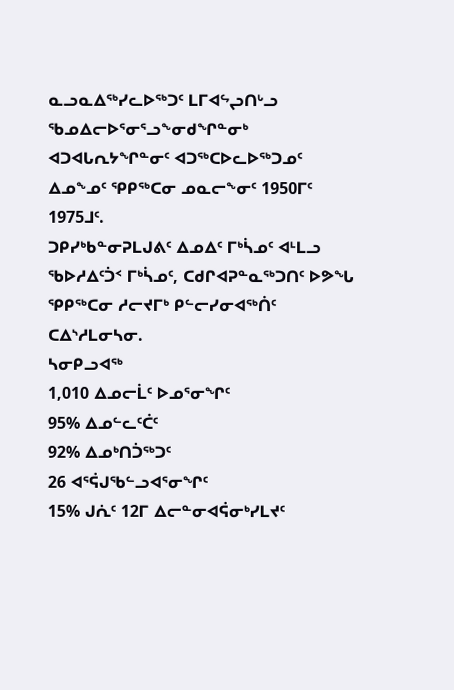ᓇᓗᓇᐃᖅᓯᓚᐅᖅᑐᑦ ᒪᒥᐊᖦᖢᑎᒡᓗ ᖃᓄᐃᓕᐅᕐᓂᕐᓗᖕᓂᑯᖏᓐᓂᒃ ᐊᑐᐊᒐᕆᔭᖏᓐᓂᑦ ᐊᑐᖅᑕᐅᓚᐅᖅᑐᓄᑦ ᐃᓄᖕᓄᑦ ᕿᑭᖅᑕᓂ ᓄᓇᓕᖕᓂᑦ 1950ᒥᑦ 1975ᒧᑦ.
ᑐᑭᓯᒃᑲᓐᓂᕈᒪᒍᕕᑦ ᐃᓄᐃᑦ ᒥᒃᓵᓄᑦ ᐊᒻᒪᓗ ᖃᐅᓱᐃᑦᑑᑉ ᒥᒃᓵᓄᑦ, ᑕᑯᒋᐊᕈᓐᓇᖅᑐᑎᑦ ᐅᕗᖓ ᕿᑭᖅᑕᓂ ᓱᓕᔪᒥᒃ ᑭᓪᓕᓯᓂᐊᖅᑏᑦ ᑕᐃᔅᓱᒪᓂᓴᓂ.
ᓴᓂᑭᓗᐊᖅ
1,010 ᐃᓄᓕᒫᑦ ᐅᓄᕐᓂᖏᑦ
95% ᐃᓄᓪᓚᑦᑖᑦ
92% ᐃᓄᒃᑎᑑᖅᑐᑦ
26 ᐊᕐᕌᒍᖃᓪᓗᐊᕐᓂᖏᑦ
15% ᒍᕇᑦ 12ᒥ ᐃᓕᓐᓂᐊᕌᓂᒃᓯᒪᔪᑦ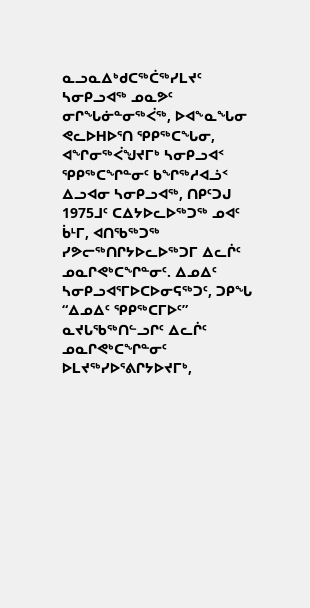ᓇᓗᓇᐃᒃᑯᑕᖅᑖᖅᓯᒪᔪᑦ
ᓴᓂᑭᓗᐊᖅ ᓄᓇᕗᑦ ᓂᒋᖓᓃᓐᓂᖅᐹᖅ, ᐅᐊᖕᓇᖓᓂ ᕙᓚᐅᕼᐅᕐᑎ ᕿᑭᖅᑕᖓᓂ, ᐊᖏᓂᖅᐹᖑᔪᒥᒃ ᓴᓂᑭᓗᐊᑉ ᕿᑭᖅᑕᖏᓐᓂᑦ ᑲᖏᖅᓱᐊᓘᑉ ᐃᓗᐊᓂ ᓴᓂᑭᓗᐊᖅ, ᑎᑭᑦᑐᒍ 1975ᒧᑦ ᑕᐃᔭᐅᓚᐅᖅᑐᖅ ᓄᐊᑦ ᑳᒻᒥ, ᐊᑎᖃᖅᑐᖅ ᓯᕗᓕᖅᑎᒋᔭᐅᓚᐅᖅᑐᒥ ᐃᓚᒌᑦ ᓄᓇᒋᕙᒃᑕᖏᓐᓂᑦ. ᐃᓄᐃᑦ ᓴᓂᑭᓗᐊᕐᒥᐅᑕᐅᓂᕋᖅᑐᑦ, ᑐᑭᖓ “ᐃᓄᐃᑦ ᕿᑭᖅᑕᒥᐅᑦ” ᓇᔪᒐᖃᖅᑎᓪᓗᒋᑦ ᐃᓚᒌᑦ ᓄᓇᒋᕙᒃᑕᖏᓐᓂᑦ ᐅᒪᔪᖅᓯᐅᕐᕕᒋᔭᐅᔪᒥᒃ,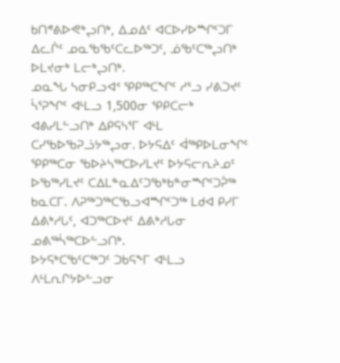ᑲᑎᕝᕕᐅᕙᒃᖢᑎᒃ, ᐃᓄᐃᑦ ᐊᑕᐅᓯᐅᙱᑦᑐᒥ ᐃᓚᒌᑦ ᓄᓇᖃᖃᑦᑕᓚᐅᖅᑐᑦ, ᓅᖃᑦᑕᖅᖢᑎᒃ ᐅᒪᔪᓂᒃ ᒪᓕᒃᖢᑎᒃ.
ᓄᓇᖓ ᓴᓂᑭᓗᐊᑉ ᕿᑭᖅᑕᖏᑦ ᓱᕐᓗ ᓯᕕᑐᔪᑦ ᓵᕐᕈᖏᑦ ᐊᒻᒪᓗ 1,500ᓂ ᕿᑭᑕᓕᒃ ᐊᕕᓯᒪᓪᓗᑎᒃ ᐃᑭᕋᓴᕐᒥ ᐊᒻᒪ ᑕᓯᖃᐅᖃᕈᓘᔭᖅᖢᓂ. ᐅᔭᕋᐃᑦ ᐋᖅᑭᐅᒪᓂᖏᑦ ᕿᑭᖅᑕᓂ ᖃᐅᔨᓴᖅᑕᐅᓯᒪᔪᑦ ᐅᔭᕋᓕᕆᔨᓄᑦ ᐅᖃᖅᓯᒪᔪᑦ ᑕᐃᒪᓐᓇᐃᑦᑐᖃᒃᑲᓐᓂᙱᑦᑐᕉᖅ ᑲᓇᑕᒥ. ᐱᕈᖅᑐᖅᑕᖃᓗᐊᙱᑦᑐᖅ ᒪᑯᐊ ᑭᓯᒥ ᐃᕕᒃᓱᒐᑦ, ᐊᑐᖅᑕᐅᔪᑦ ᐃᕕᒃᓱᒐᓂ ᓄᕕᖅᓵᖅᑕᐅᓪᓗᑎᒃ.
ᐅᔭᕋᒃᑕᖃᑦᑕᖅᑐᑦ ᑐᑲᕋᖕᒥ ᐊᒻᒪᓗ ᐱᒻᒪᕆᒋᔭᐅᓪᓗᓂ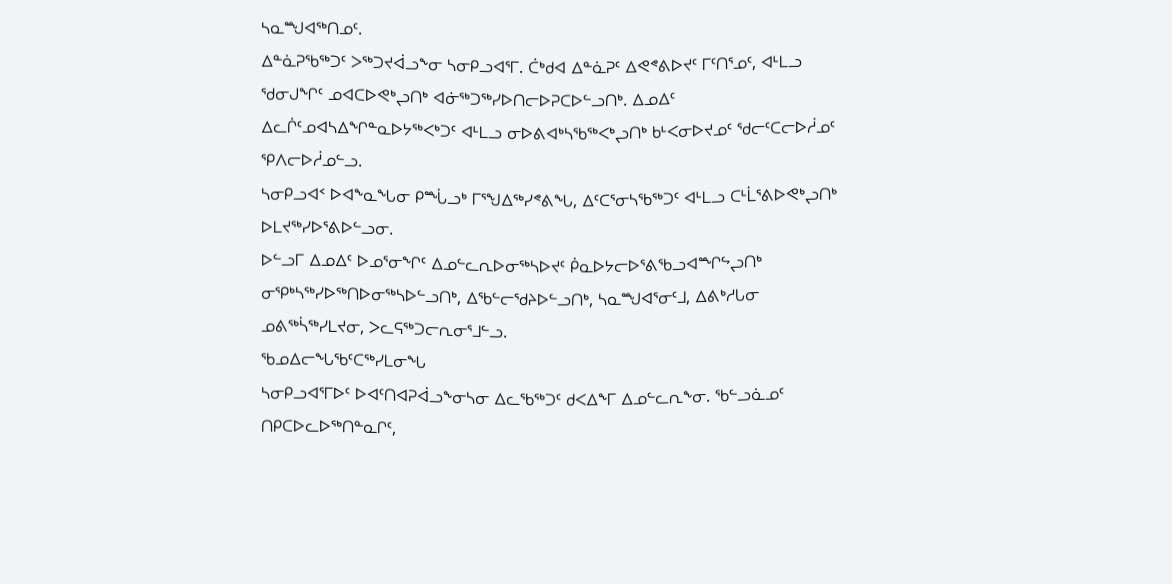ᓴᓇᙳᐊᖅᑎᓄᑦ.
ᐃᓐᓈᕈᖃᖅᑐᑦ ᐳᖅᑐᔪᐋᓗᖕᓂ ᓴᓂᑭᓗᐊᕐᒥ. ᑖᒃᑯᐊ ᐃᓐᓈᕈᑦ ᐃᕙᕝᕕᐅᔪᑦ ᒥᑦᑎᕐᓄᑦ, ᐊᒻᒪᓗ ᖁᓂᒍᖏᑦ ᓄᐊᑕᐅᕙᒃᖢᑎᒃ ᐊᓃᖅᑐᖅᓯᐅᑎᓕᐅᕈᑕᐅᓪᓗᑎᒃ. ᐃᓄᐃᑦ ᐃᓚᒌᑦᓄᐊᓴᐃᖏᓐᓇᐅᔭᖅᐸᒃᑐᑦ ᐊᒻᒪᓗ ᓂᐅᕕᐊᒃᓴᖃᖅᐸᒃᖢᑎᒃ ᑲᒻᐸᓂᐅᔪᓄᑦ ᖁᓕᑦᑕᓕᐅᓲᓄᑦ ᕿᐱᓕᐅᓲᓄᓪᓗ.
ᓴᓂᑭᓗᐊᑉ ᐅᐊᖕᓇᖓᓂ ᑭᙶᓗᒃ ᒥᕐᖑᐃᖅᓯᕝᕕᖓ, ᐃᑦᑕᕐᓂᓴᖃᖅᑐᑦ ᐊᒻᒪᓗ ᑕᒻᒫᕐᕕᐅᕙᒃᖢᑎᒃ ᐅᒪᔪᖅᓯᐅᕐᕕᐅᓪᓗᓂ.
ᐅᓪᓗᒥ ᐃᓄᐃᑦ ᐅᓄᕐᓂᖏᑦ ᐃᓄᓪᓚᕆᐅᓂᖅᓴᐅᔪᑦ ᑮᓇᐅᔭᓕᐅᕐᕕᖃᓗᐊᙱᖦᖢᑎᒃ ᓂᕿᒃᓴᖅᓯᐅᖅᑎᐅᓂᖅᓴᐅᓪᓗᑎᒃ, ᐃᖃᓪᓕᖁᔨᐅᓪᓗᑎᒃ, ᓴᓇᙳᐊᕐᓂᑦᒧ, ᐃᕕᒃᓱᒐᓂ ᓄᕕᖅᓵᖅᓯᒪᔪᓂ, ᐳᓚᕋᖅᑐᓕᕆᓂᕐᒧᓪᓗ.
ᖃᓄᐃᓕᖓᖃᑦᑕᖅᓯᒪᓂᖓ
ᓴᓂᑭᓗᐊᕐᒥᐅᑦ ᐅᐊᑦᑎᐊᕈᐋᓗᖕᓂᓴᓂ ᐃᓚᖃᖅᑐᑦ ᑯᐸᐃᖕᒥ ᐃᓄᓪᓚᕆᖕᓂ. ᖃᓪᓗᓈᓄᑦ ᑎᑭᑕᐅᓚᐅᖅᑎᓐᓇᒋᑦ,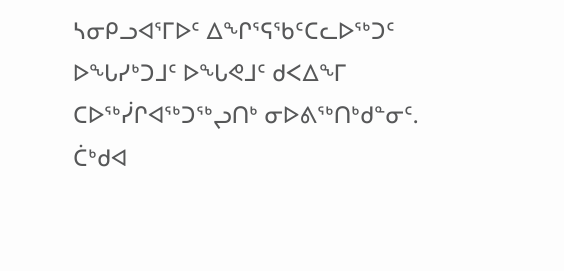ᓴᓂᑭᓗᐊᕐᒥᐅᑦ ᐃᖏᕐᕋᖃᑦᑕᓚᐅᖅᑐᑦ ᐅᖓᓯᒃᑐᒧᑦ ᐅᖓᕙᒧᑦ ᑯᐸᐃᖕᒥ ᑕᐅᖅᓰᒋᐊᖅᑐᖅᖢᑎᒃ ᓂᐅᕕᖅᑎᒃᑯᓐᓂᑦ.
ᑖᒃᑯᐊ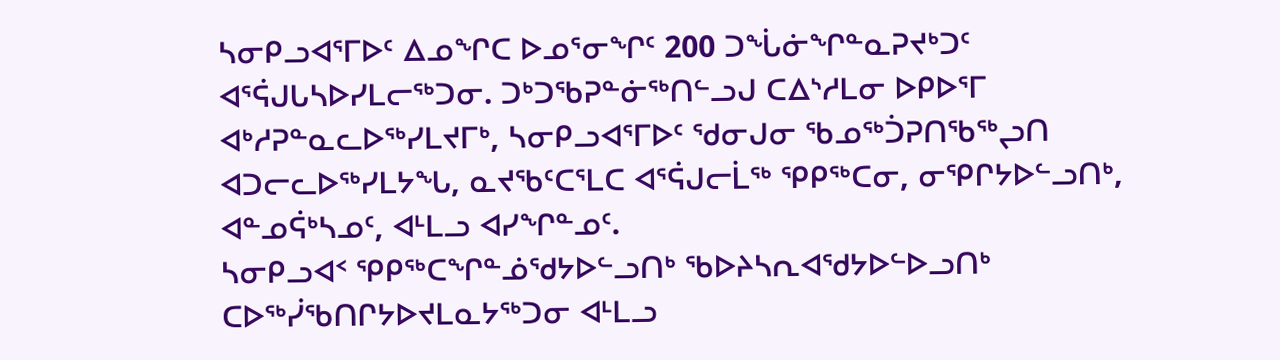ᓴᓂᑭᓗᐊᕐᒥᐅᑦ ᐃᓄᖏᑕ ᐅᓄᕐᓂᖏᑦ 200 ᑐᖔᓃᖏᓐᓇᕈᔪᒃᑐᑦ ᐊᕐᕌᒍᒐᓴᐅᓯᒪᓕᖅᑐᓂ. ᑐᒃᑐᖃᕈᓐᓃᖅᑎᓪᓗᒍ ᑕᐃᔅᓱᒪᓂ ᐅᑭᐅᕐᒥ ᐊᒃᓱᕈᓐᓇᓚᐅᖅᓯᒪᔪᒥᒃ, ᓴᓂᑭᓗᐊᕐᒥᐅᑦ ᖁᓂᒍᓂ ᖃᓄᖅᑑᕈᑎᖃᖅᖢᑎ ᐊᑐᓕᓚᐅᖅᓯᒪᔭᖓ, ᓇᔪᖃᑦᑕᕐᒪᑕ ᐊᕐᕌᒍᓕᒫᖅ ᕿᑭᖅᑕᓂ, ᓂᕿᒋᔭᐅᓪᓗᑎᒃ, ᐊᓐᓄᕌᒃᓴᓄᑦ, ᐊᒻᒪᓗ ᐊᓯᖏᓐᓄᑦ.
ᓴᓂᑭᓗᐊᑉ ᕿᑭᖅᑕᖏᓐᓅᖁᔭᐅᓪᓗᑎᒃ ᖃᐅᔨᓴᕆᐊᖁᔭᐅᓪᐅᓗᑎᒃ ᑕᐅᖅᓰᖃᑎᒋᔭᐅᔪᒪᓇᔭᖅᑐᓂ ᐊᒻᒪᓗ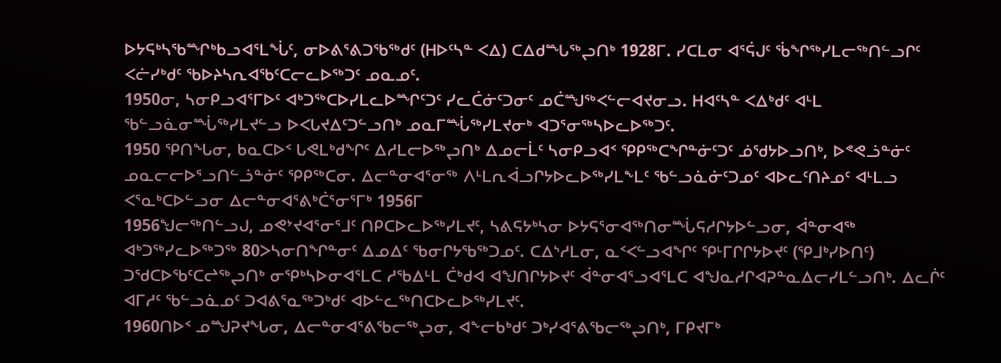ᐅᔭᕋᒃᓴᖃᙱᒃᑲᓗᐊᕐᒪᖔᑦ, ᓂᐅᕕᕐᕕᑐᖃᖅᑯᑦ (ᕼᐅᑦᓴᓐ ᐸᐃ) ᑕᐃᑯᙵᖅᖢᑎᒃ 1928ᒥ. ᓯᑕᒪᓂ ᐊᕐᕌᒍᑦ ᖄᖏᖅᓯᒪᓕᖅᑎᓪᓗᒋᑦ ᐸᓖᓯᒃᑯᑦ ᖃᐅᔨᓴᕆᐊᖃᑦᑕᓕᓚᐅᖅᑐᑦ ᓄᓇᓄᑦ.
1950ᓂ, ᓴᓂᑭᓗᐊᕐᒥᐅᑦ ᐊᒃᑐᖅᑕᐅᓯᒪᓚᐅᙱᑦᑐᑦ ᓯᓚᑖᓃᑦᑐᓂᑦ ᓄᑖᙳᖅᐸᓪᓕᐊᔪᓂᓗ. ᕼᐊᑦᓴᓐ ᐸᐃᒃᑯᑦ ᐊᒻᒪ ᖃᓪᓗᓈᓂᙶᖅᓯᒪᔪᓪᓗ ᐅᐸᒐᔪᐃᑦᑐᓪᓗᑎᒃ ᓄᓇᒥᙶᖅᓯᒪᔪᓂᒃ ᐊᑐᕐᓂᖅᓴᐅᓚᐅᖅᑐᑦ.
1950 ᕿᑎᖓᓂ, ᑲᓇᑕᐅᑉ ᒐᕙᒪᒃᑯᖏᑦ ᐃᓱᒪᓕᐅᖅᖢᑎᒃ ᐃᓄᓕᒫᑦ ᓴᓂᑭᓗᐊᑉ ᕿᑭᖅᑕᖏᓐᓃᑦᑐᑦ ᓅᖁᔭᐅᓗᑎᒃ, ᐅᕝᕙᓘᓐᓃᑦ ᓄᓇᓕᓕᐅᕐᓗᑎᓪᓘᓐᓃᑦ ᕿᑭᖅᑕᓂ. ᐃᓕᓐᓂᐊᕐᓂᖅ ᐱᒻᒪᕆᐋᓗᒋᔭᐅᓚᐅᖅᓯᒪᖕᒪᑦ ᖃᓪᓗᓈᓃᑦᑐᓄᑦ ᐊᐅᓚᑦᑎᔨᓄᑦ ᐊᒻᒪᓗ ᐸᕐᓇᒃᑕᐅᓪᓗᓂ ᐃᓕᓐᓂᐊᕐᕕᒃᑖᕐᓂᕐᒥᒃ 1956ᒥ
1956ᖑᓕᖅᑎᓪᓗᒍ, ᓄᕙᔾᔪᐊᕐᓂᕐᒧᑦ ᑎᑭᑕᐅᓚᐅᖅᓯᒪᔪᑦ, ᓴᕕᕋᔭᒃᓴᓂ ᐅᔭᕋᕐᓂᐊᖅᑎᓂᙶᕋᓱᒋᔭᐅᓪᓗᓂ, ᐋᓐᓂᐊᖅ ᐊᒃᑐᖅᓯᓚᐅᖅᑐᖅ 80ᐳᓴᓂᑎᖏᓐᓂᑦ ᐃᓄᐃᑦ ᖃᓂᒋᔭᖃᖅᑐᓄᑦ. ᑕᐃᔅᓱᒪᓂ, ᓇᑉᐸᓪᓗᐊᖏᑦ ᕿᒻᒥᒋᒋᔭᐅᔪᑦ (ᕿᒧᒃᓯᐅᑎᑦ) ᑐᖁᑕᐅᖃᑦᑕᖠᖅᖢᑎᒃ ᓂᕿᒃᓴᐅᓂᐊᕐᒪᑕ ᓱᖃᐃᒻᒪ ᑖᒃᑯᐊ ᐊᖑᑎᒋᔭᐅᔪᑦ ᐋᓐᓂᐊᕐᓗᐊᕐᒪᑕ ᐊᖑᓇᓱᒋᐊᕈᓐᓇᐃᓕᓯᒪᓪᓗᑎᒃ. ᐃᓚᒌᑦ ᐊᒥᓱᑦ ᖃᓪᓗᓈᓄᑦ ᑐᐊᕕᕐᓇᖅᑐᒃᑯᑦ ᐊᐅᓪᓚᖅᑎᑕᐅᓚᐅᖅᓯᒪᔪᑦ.
1960ᑎᐅᑉ ᓄᙳᕈᔪᖓᓂ, ᐃᓕᓐᓂᐊᕐᕕᖃᓕᖅᖢᓂ, ᐊᖕᓕᑲᒃᑯᑦ ᑐᒃᓯᐊᕐᕕᖃᓕᖅᖢᑎᒃ, ᒥᑭᔪᒥᒃ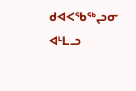ᑯᐊᐸᖃᖅᖢᓂ ᐊᒻᒪᓗ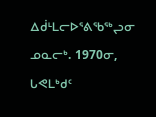ᐃᑰᒻᒪᓕᐅᕐᕕᖃᖅᖢᓂ ᓄᓇᓕᒃ. 1970ᓂ, ᒐᕙᒪᒃᑯᑦ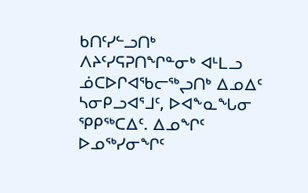ᑲᑎᑦᓯᓪᓗᑎᒃ ᐱᔨᑦᓯᕋᕈᑎᖏᓐᓂᒃ ᐊᒻᒪᓗ ᓅᑕᐅᒋᐊᖃᓕᖅᖢᑎᒃ ᐃᓄᐃᑦ ᓴᓂᑭᓗᐊᕐᒧᑦ, ᐅᐊᖕᓇᖓᓂ ᕿᑭᖅᑕᐃᑦ. ᐃᓄᖏᑦ ᐅᓄᖅᓯᓂᖏᑦ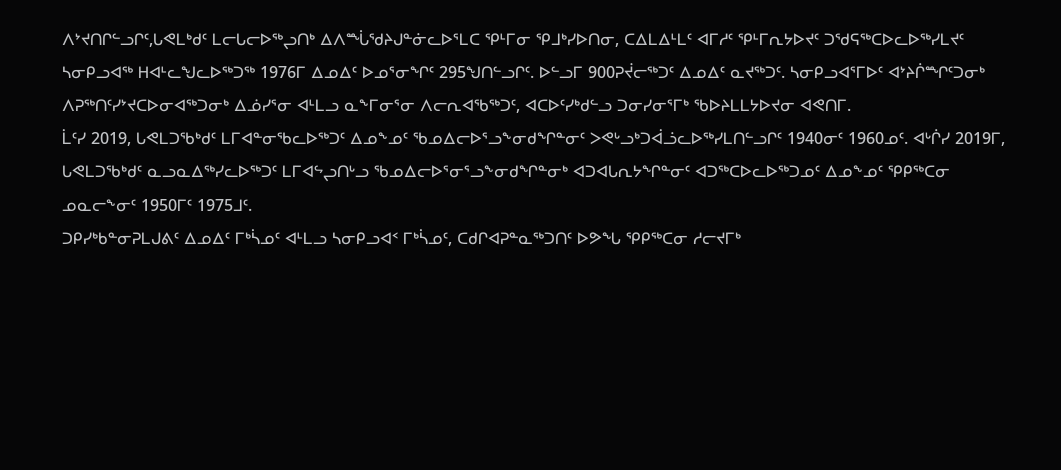ᐱᔾᔪᑎᒋᓪᓗᒋᑦ,ᒐᕙᒪᒃᑯᑦ ᒪᓕᒐᓕᐅᖅᖢᑎᒃ ᐃᐱᙶᖁᔨᒍᓐᓃᓚᐅᕐᒪᑕ ᕿᒻᒥᓂ ᕿᒧᒃᓯᐅᑎᓂ, ᑕᐃᒪᐃᒻᒪᑦ ᐊᒥᓱᑦ ᕿᒻᒥᕆᔭᐅᔪᑦ ᑐᖁᕋᖅᑕᐅᓚᐅᖅᓯᒪᔪᑦ
ᓴᓂᑭᓗᐊᖅ ᕼᐊᒻᓚᖑᓚᐅᖅᑐᖅ 1976ᒥ ᐃᓄᐃᑦ ᐅᓄᕐᓂᖏᑦ 295ᖑᑎᓪᓗᒋᑦ. ᐅᓪᓗᒥ 900ᕈᔫᓕᖅᑐᑦ ᐃᓄᐃᑦ ᓇᔪᖅᑐᑦ. ᓴᓂᑭᓗᐊᕐᒥᐅᑦ ᐊᔾᔨᒌᙱᑦᑐᓂᒃ ᐱᕈᖅᑎᑦᓯᔾᔪᑕᐅᓂᐊᖅᑐᓂᒃ ᐃᓅᓯᕐᓂ ᐊᒻᒪᓗ ᓇᖕᒥᓂᕐᓂ ᐱᓕᕆᐊᖃᖅᑐᑦ, ᐊᑕᐅᑦᓯᒃᑯᓪᓗ ᑐᓂᓯᓂᕐᒥᒃ ᖃᐅᔨᒪᒪᔭᐅᔪᓂ ᐊᕙᑎᒥ.
ᒫᑦᓯ 2019, ᒐᕙᒪᑐᖃᒃᑯᑦ ᒪᒥᐊᓐᓂᖃᓚᐅᖅᑐᑦ ᐃᓄᖕᓄᑦ ᖃᓄᐃᓕᐅᕐᓗᖕᓂᑯᖏᓐᓂᑦ ᐳᕙᒡᓗᒃᑐᐋᓘᓚᐅᖅᓯᒪᑎᓪᓗᒋᑦ 1940ᓂᑦ 1960ᓄᑦ. ᐊᒡᒌᓯ 2019ᒥ, ᒐᕙᒪᑐᖃᒃᑯᑦ ᓇᓗᓇᐃᖅᓯᓚᐅᖅᑐᑦ ᒪᒥᐊᖦᖢᑎᒡᓗ ᖃᓄᐃᓕᐅᕐᓂᕐᓗᖕᓂᑯᖏᓐᓂᒃ ᐊᑐᐊᒐᕆᔭᖏᓐᓂᑦ ᐊᑐᖅᑕᐅᓚᐅᖅᑐᓄᑦ ᐃᓄᖕᓄᑦ ᕿᑭᖅᑕᓂ ᓄᓇᓕᖕᓂᑦ 1950ᒥᑦ 1975ᒧᑦ.
ᑐᑭᓯᒃᑲᓐᓂᕈᒪᒍᕕᑦ ᐃᓄᐃᑦ ᒥᒃᓵᓄᑦ ᐊᒻᒪᓗ ᓴᓂᑭᓗᐊᑉ ᒥᒃᓵᓄᑦ, ᑕᑯᒋᐊᕈᓐᓇᖅᑐᑎᑦ ᐅᕗᖓ ᕿᑭᖅᑕᓂ ᓱᓕᔪᒥᒃ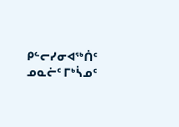ᑭᓪᓕᓯᓂᐊᖅᑏᑦ ᓄᓇᓖᑦ ᒥᒃᓵᓄᑦ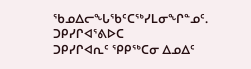ᖃᓄᐃᓕᖓᖃᑦᑕᖅᓯᒪᓂᖏᓐᓄᑦ.
ᑐᑭᓯᒋᐊᕐᕕᐅᑕ
ᑐᑭᓯᒋᐊᕆᑦ ᕿᑭᖅᑕᓂ ᐃᓄᐃᑦ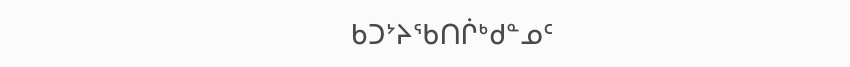ᑲᑐᔾᔨᖃᑎᒌᒃᑯᓐᓄᑦ